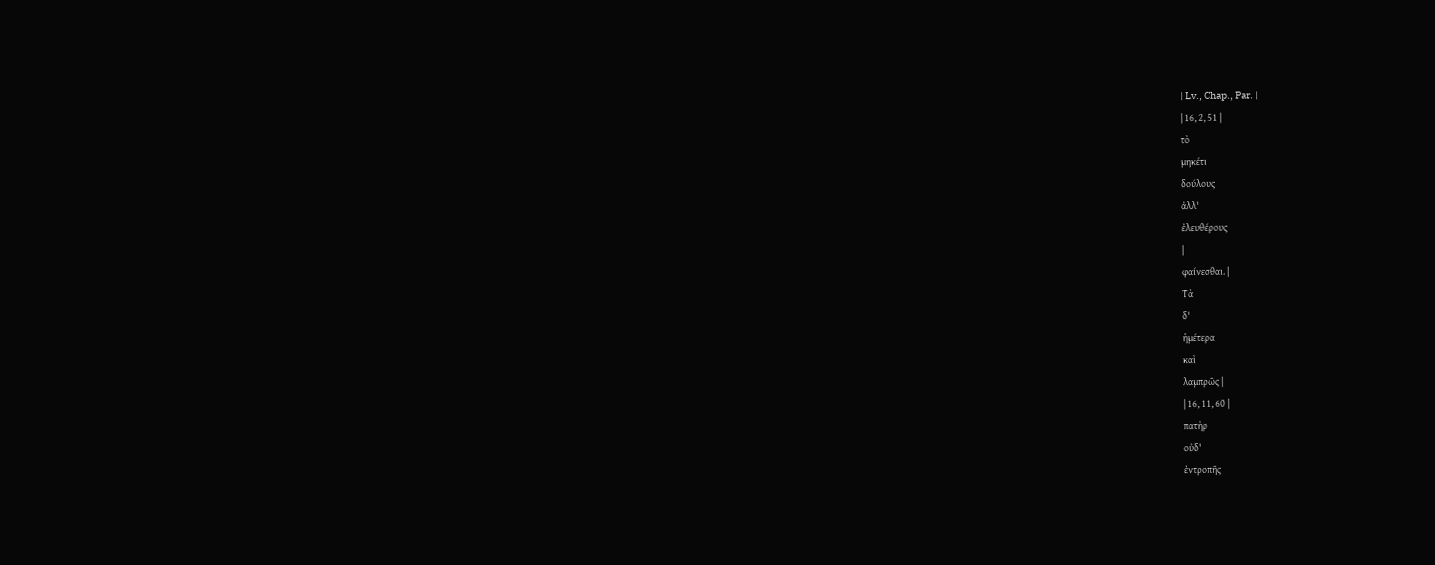| Lv., Chap., Par. |
| 16, 2, 51 |
τὸ
μηκέτι
δούλους
ἀλλ'
ἐλευθέρους
|
φαίνεσθαι. |
Τὰ
δ'
ἡμέτερα
καὶ
λαμπρῶς |
| 16, 11, 60 |
πατὴρ
οὐδ'
ἐντροπῆς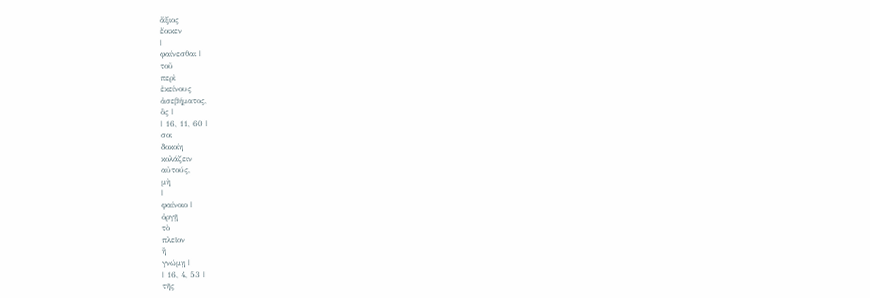ἄξιος
ἔοικεν
|
φαίνεσθαι |
τοῦ
περὶ
ἐκείνους
ἀσεβήματος,
ὃς |
| 16, 11, 60 |
σοι
δοκοίη
κολάζειν
αὐτούς,
μὴ
|
φαίνοιο |
ὀργῇ
τὸ
πλεῖον
ἢ
γνώμῃ |
| 16, 4, 53 |
τῆς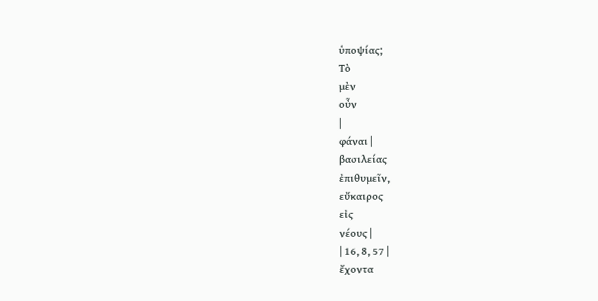ὑποψίας;
Τὸ
μὲν
οὖν
|
φάναι |
βασιλείας
ἐπιθυμεῖν,
εὔκαιρος
εἰς
νέους |
| 16, 8, 57 |
ἔχοντα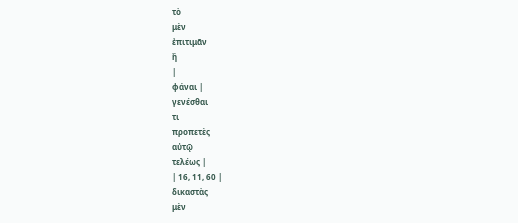τὸ
μὲν
ἐπιτιμᾶν
ἢ
|
φάναι |
γενέσθαι
τι
προπετὲς
αὐτῷ
τελέως |
| 16, 11, 60 |
δικαστὰς
μὲν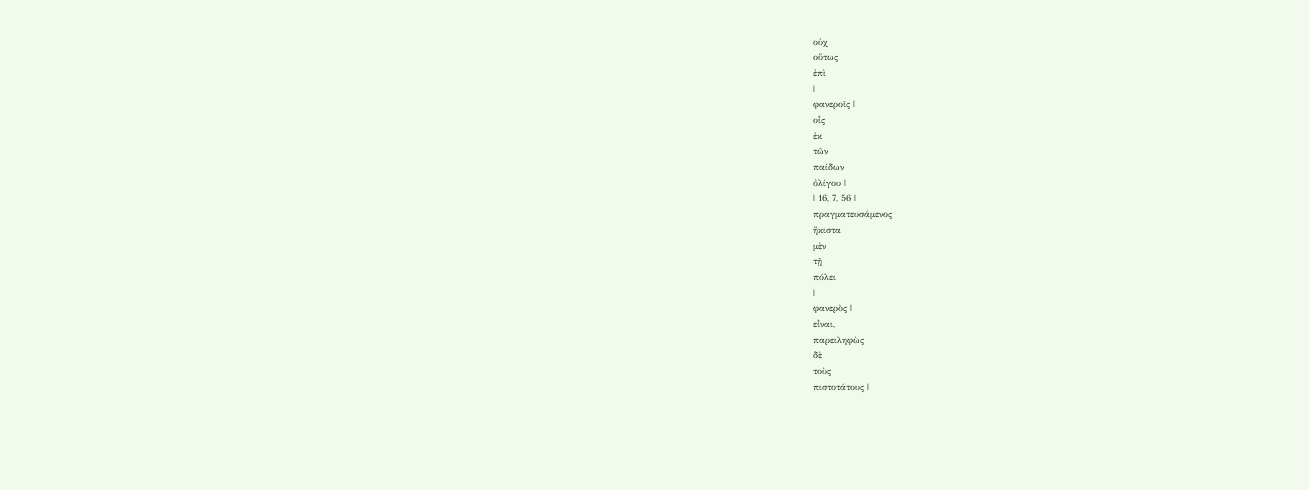οὐχ
οὕτως
ἐπὶ
|
φανεροῖς |
οἷς
ἐκ
τῶν
παίδων
ὀλίγου |
| 16, 7, 56 |
πραγματευσάμενος
ἥκιστα
μὲν
τῇ
πόλει
|
φανερὸς |
εἶναι,
παρειληφὼς
δὲ
τοὺς
πιστοτάτους |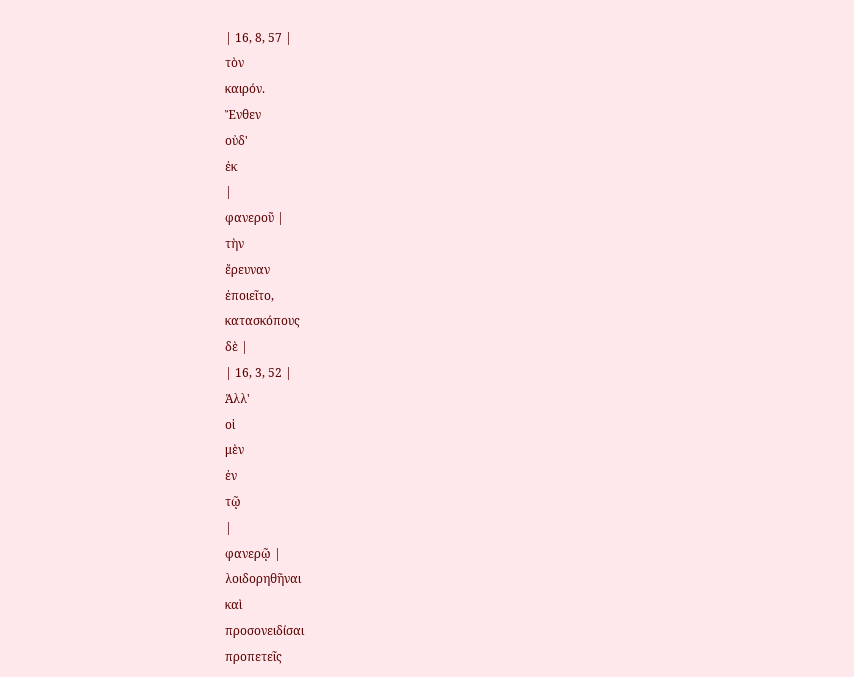| 16, 8, 57 |
τὸν
καιρόν.
Ἔνθεν
οὐδ'
ἐκ
|
φανεροῦ |
τὴν
ἔρευναν
ἐποιεῖτο,
κατασκόπους
δὲ |
| 16, 3, 52 |
Ἀλλ'
οἱ
μὲν
ἐν
τῷ
|
φανερῷ |
λοιδορηθῆναι
καὶ
προσονειδίσαι
προπετεῖς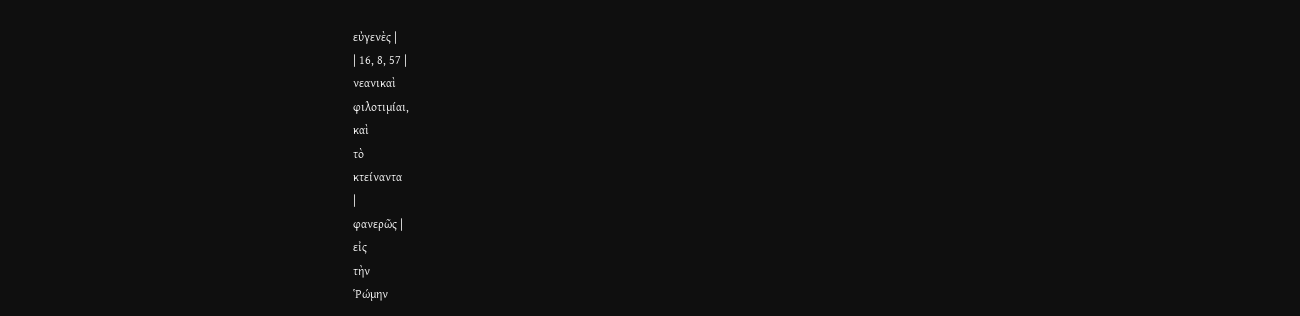εὐγενὲς |
| 16, 8, 57 |
νεανικαὶ
φιλοτιμίαι,
καὶ
τὸ
κτείναντα
|
φανερῶς |
εἰς
τὴν
Ῥώμην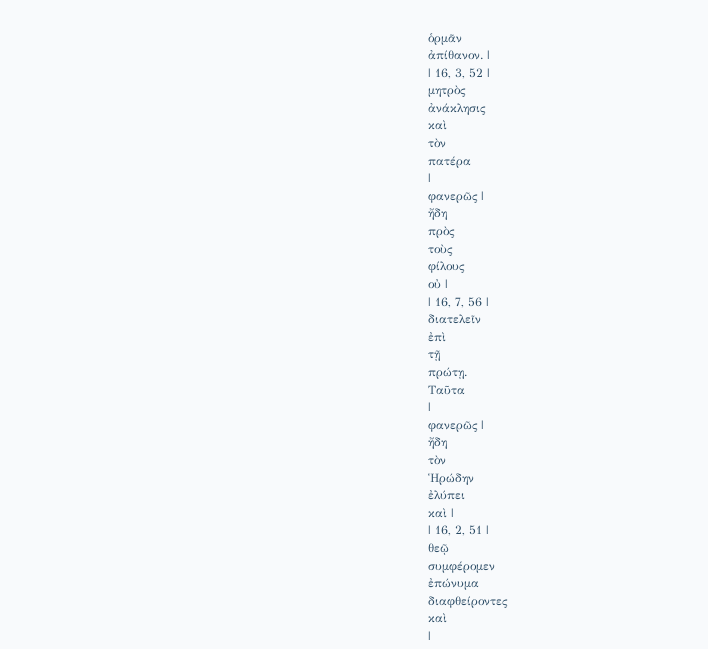ὁρμᾶν
ἀπίθανον. |
| 16, 3, 52 |
μητρὸς
ἀνάκλησις
καὶ
τὸν
πατέρα
|
φανερῶς |
ἤδη
πρὸς
τοὺς
φίλους
οὐ |
| 16, 7, 56 |
διατελεῖν
ἐπὶ
τῇ
πρώτῃ.
Ταῦτα
|
φανερῶς |
ἤδη
τὸν
Ἡρώδην
ἐλύπει
καὶ |
| 16, 2, 51 |
θεῷ
συμφέρομεν
ἐπώνυμα
διαφθείροντες
καὶ
|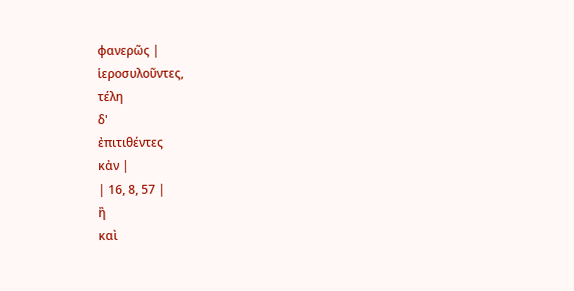φανερῶς |
ἱεροσυλοῦντες,
τέλη
δ'
ἐπιτιθέντες
κἀν |
| 16, 8, 57 |
ἢ
καὶ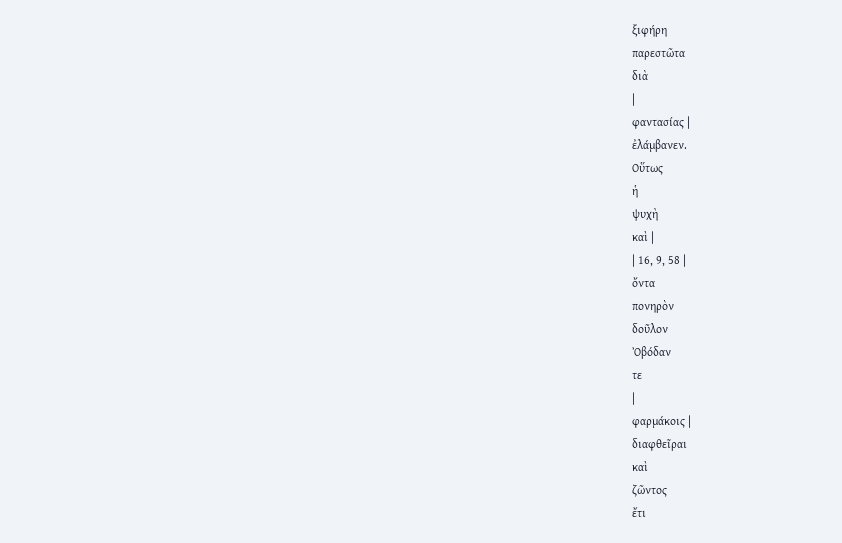ξιφήρη
παρεστῶτα
διὰ
|
φαντασίας |
ἐλάμβανεν.
Οὕτως
ἡ
ψυχὴ
καὶ |
| 16, 9, 58 |
ὄντα
πονηρὸν
δοῦλον
Ὀβόδαν
τε
|
φαρμάκοις |
διαφθεῖραι
καὶ
ζῶντος
ἔτι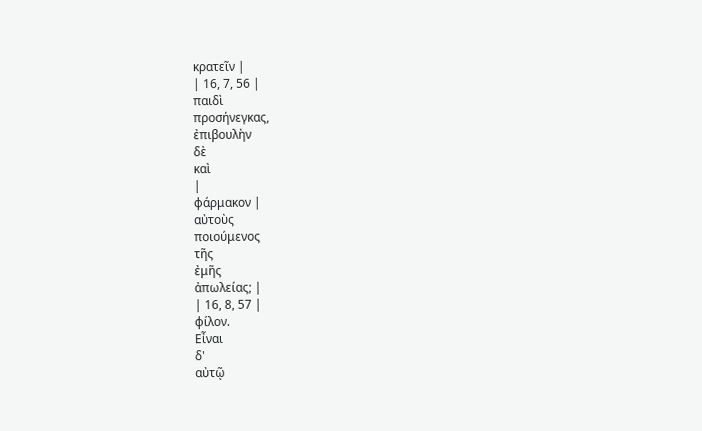κρατεῖν |
| 16, 7, 56 |
παιδὶ
προσήνεγκας,
ἐπιβουλὴν
δὲ
καὶ
|
φάρμακον |
αὐτοὺς
ποιούμενος
τῆς
ἐμῆς
ἀπωλείας; |
| 16, 8, 57 |
φίλον.
Εἶναι
δ'
αὐτῷ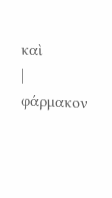καὶ
|
φάρμακον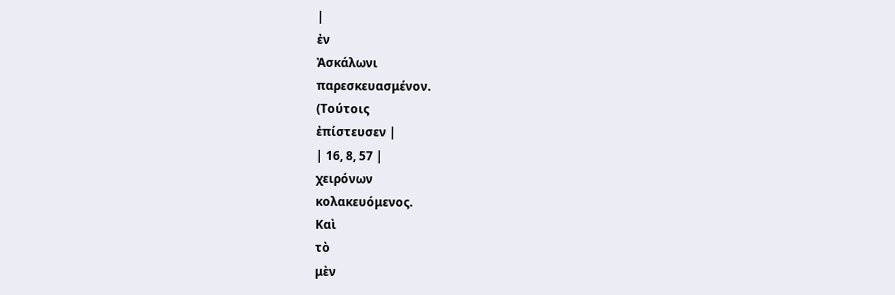|
ἐν
Ἀσκάλωνι
παρεσκευασμένον.
(Τούτοις
ἐπίστευσεν |
| 16, 8, 57 |
χειρόνων
κολακευόμενος.
Καὶ
τὸ
μὲν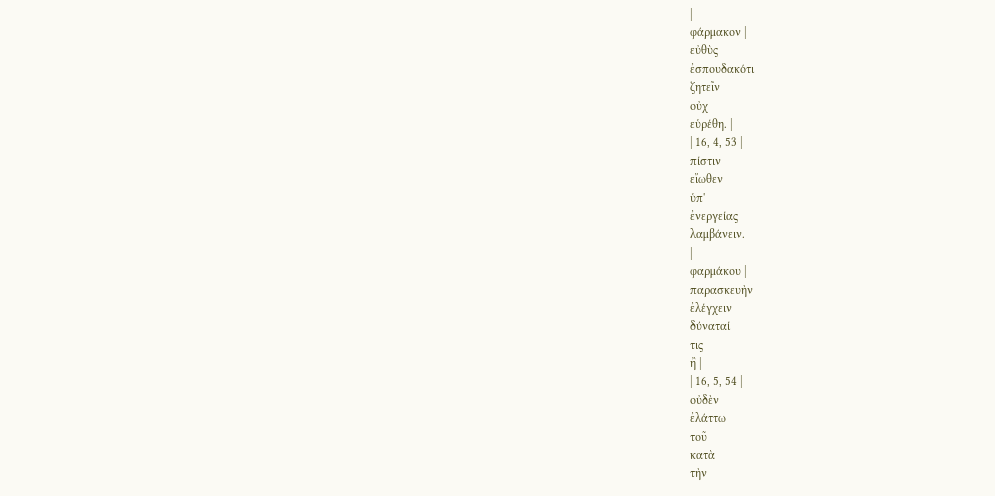|
φάρμακον |
εὐθὺς
ἐσπουδακότι
ζητεῖν
οὐχ
εὑρέθη. |
| 16, 4, 53 |
πίστιν
εἴωθεν
ὑπ'
ἐνεργείας
λαμβάνειν.
|
φαρμάκου |
παρασκευὴν
ἐλέγχειν
δύναταί
τις
ἢ |
| 16, 5, 54 |
οὐδὲν
ἐλάττω
τοῦ
κατὰ
τὴν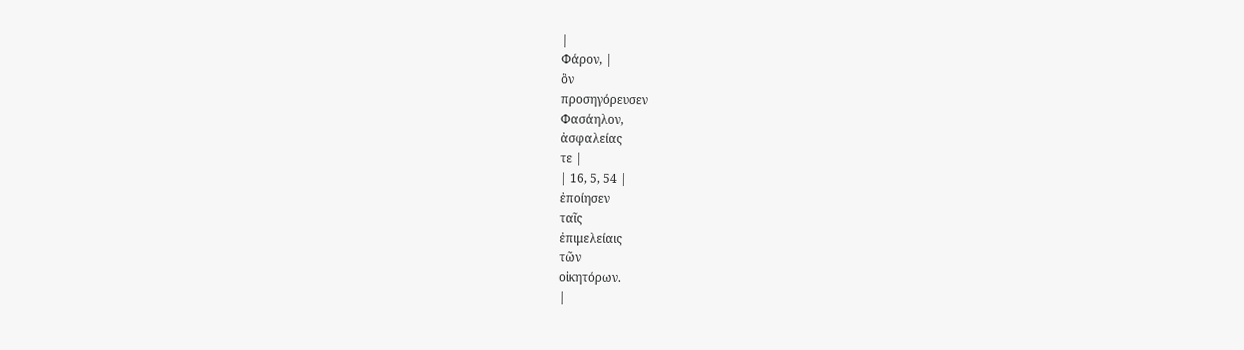|
Φάρον, |
ὃν
προσηγόρευσεν
Φασάηλον,
ἀσφαλείας
τε |
| 16, 5, 54 |
ἐποίησεν
ταῖς
ἐπιμελείαις
τῶν
οἰκητόρων.
|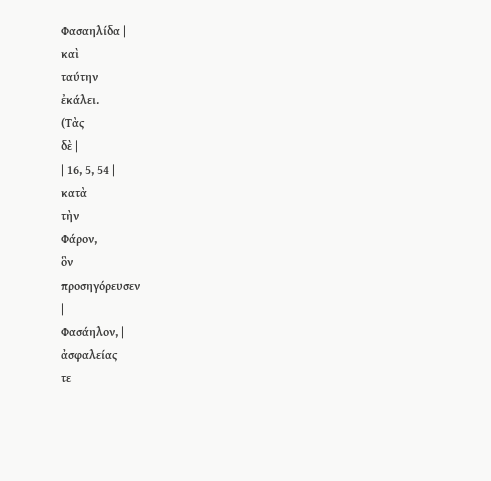Φασαηλίδα |
καὶ
ταύτην
ἐκάλει.
(Τὰς
δὲ |
| 16, 5, 54 |
κατὰ
τὴν
Φάρον,
ὃν
προσηγόρευσεν
|
Φασάηλον, |
ἀσφαλείας
τε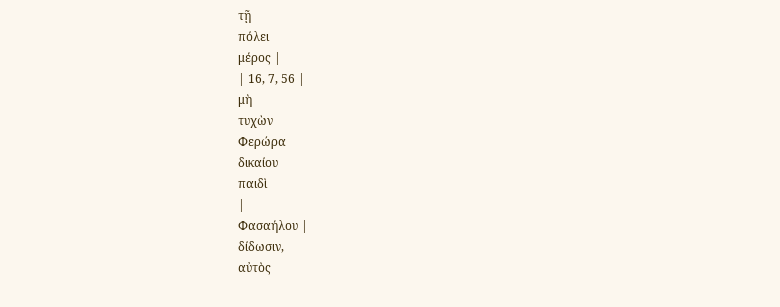τῇ
πόλει
μέρος |
| 16, 7, 56 |
μὴ
τυχὼν
Φερώρα
δικαίου
παιδὶ
|
Φασαήλου |
δίδωσιν,
αὐτὸς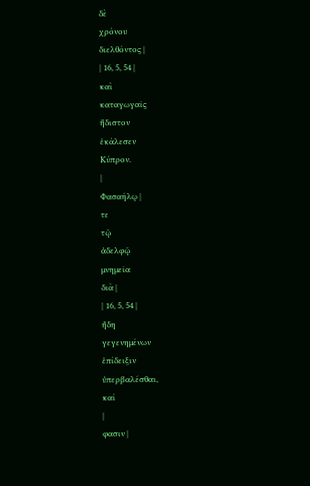δὲ
χρόνου
διελθόντος |
| 16, 5, 54 |
καὶ
καταγωγαῖς
ἥδιστον
ἐκάλεσεν
Κύπρον.
|
Φασαήλῳ |
τε
τῷ
ἀδελφῷ
μνημεῖα
διὰ |
| 16, 5, 54 |
ἤδη
γεγενημένων
ἐπίδειξιν
ὑπερβαλέσθαι,
καί
|
φασιν |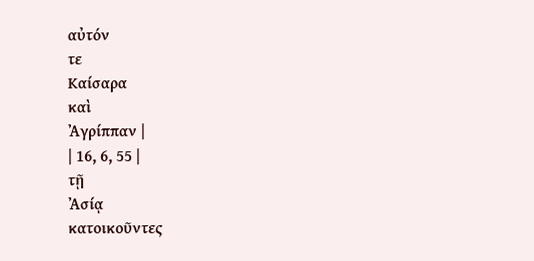αὐτόν
τε
Καίσαρα
καὶ
Ἀγρίππαν |
| 16, 6, 55 |
τῇ
Ἀσίᾳ
κατοικοῦντες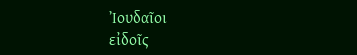Ἰουδαῖοι
εἰδοῖς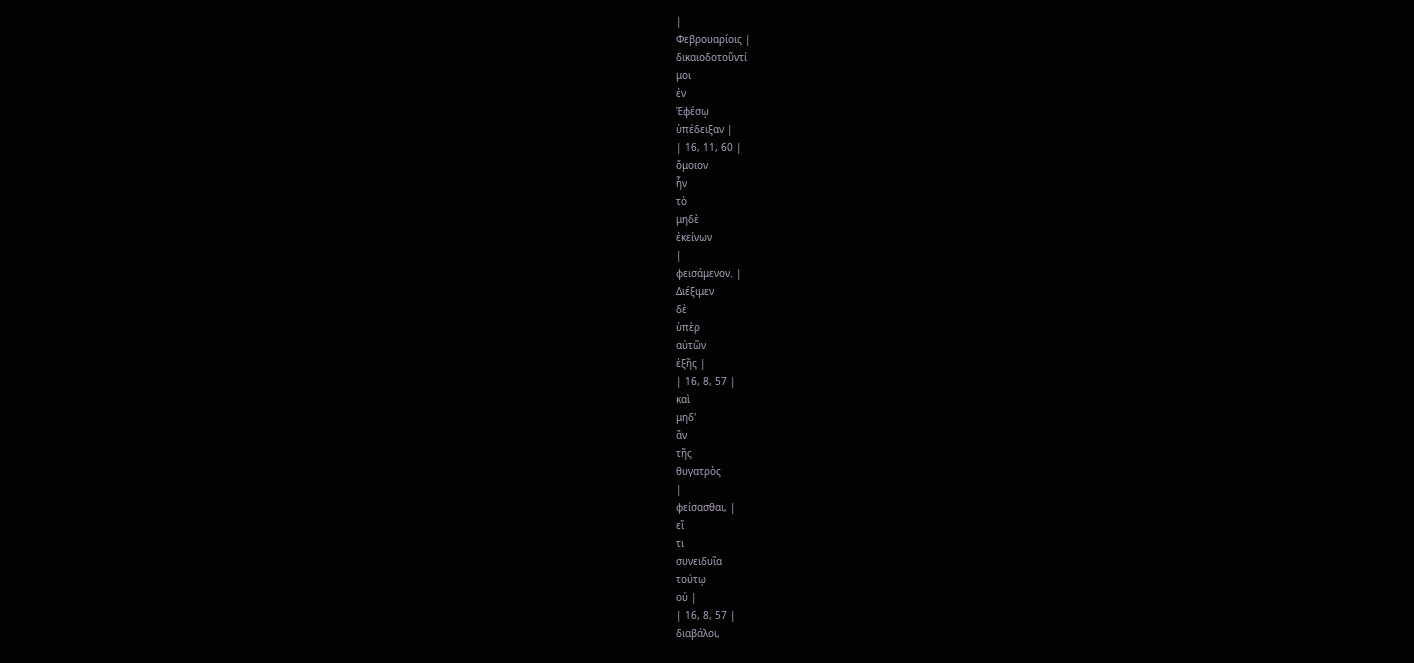|
Φεβρουαρίοις |
δικαιοδοτοῦντί
μοι
ἐν
Ἐφέσῳ
ὑπέδειξαν |
| 16, 11, 60 |
ὅμοιον
ἦν
τὸ
μηδὲ
ἐκείνων
|
φεισάμενον. |
Διέξιμεν
δὲ
ὑπὲρ
αὐτῶν
ἑξῆς |
| 16, 8, 57 |
καὶ
μηδ'
ἂν
τῆς
θυγατρὸς
|
φείσασθαι, |
εἴ
τι
συνειδυῖα
τούτῳ
οὐ |
| 16, 8, 57 |
διαβάλοι,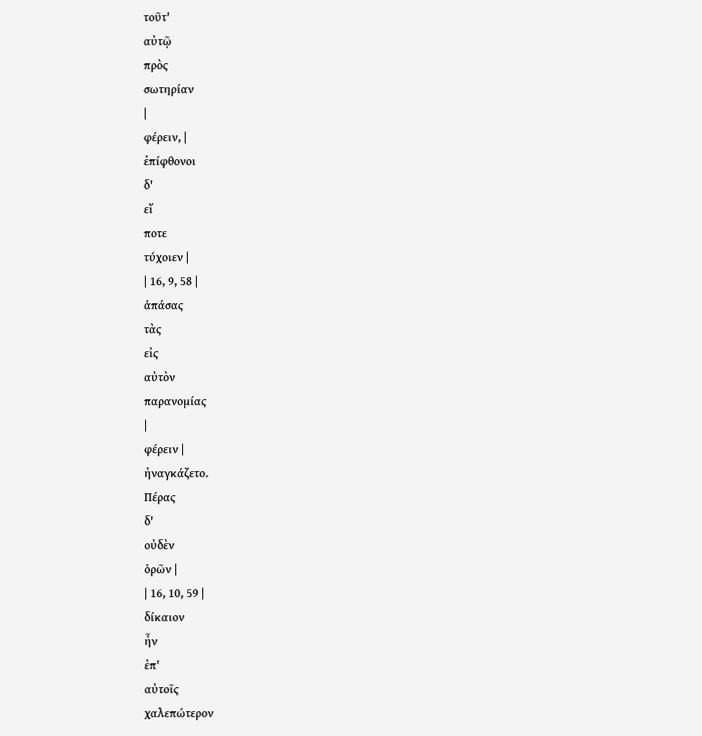τοῦτ'
αὐτῷ
πρὸς
σωτηρίαν
|
φέρειν, |
ἐπίφθονοι
δ'
εἴ
ποτε
τύχοιεν |
| 16, 9, 58 |
ἁπάσας
τὰς
εἰς
αὐτὸν
παρανομίας
|
φέρειν |
ἠναγκάζετο.
Πέρας
δ'
οὐδὲν
ὁρῶν |
| 16, 10, 59 |
δίκαιον
ἦν
ἐπ'
αὐτοῖς
χαλεπώτερον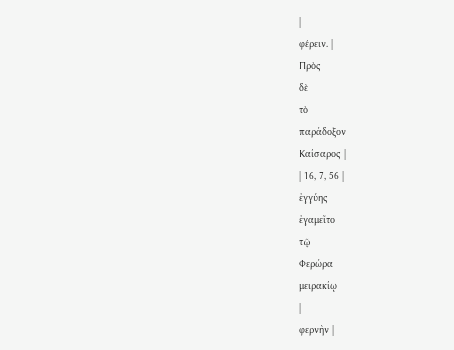|
φέρειν. |
Πρὸς
δὲ
τὸ
παράδοξον
Καίσαρος |
| 16, 7, 56 |
ἐγγύης
ἐγαμεῖτο
τῷ
Φερώρα
μειρακίῳ
|
φερνὴν |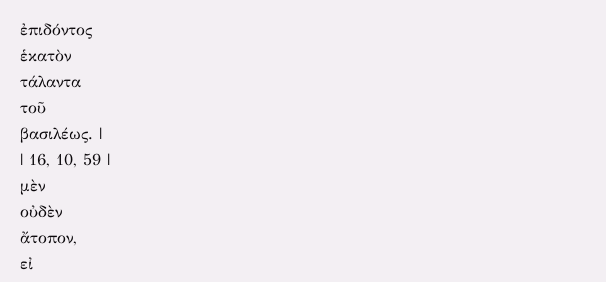ἐπιδόντος
ἑκατὸν
τάλαντα
τοῦ
βασιλέως. |
| 16, 10, 59 |
μὲν
οὐδὲν
ἄτοπον,
εἰ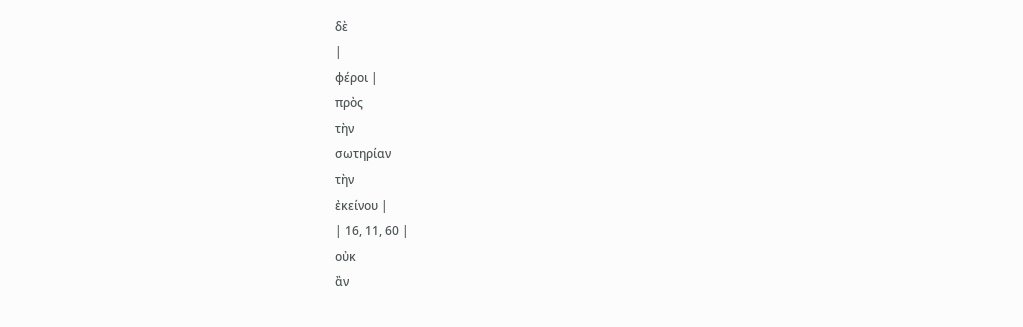δὲ
|
φέροι |
πρὸς
τὴν
σωτηρίαν
τὴν
ἐκείνου |
| 16, 11, 60 |
οὐκ
ἂν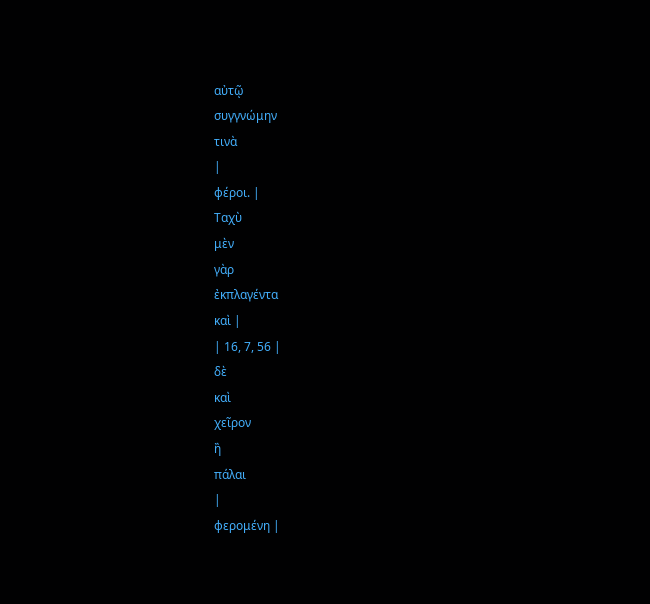αὐτῷ
συγγνώμην
τινὰ
|
φέροι. |
Ταχὺ
μὲν
γὰρ
ἐκπλαγέντα
καὶ |
| 16, 7, 56 |
δὲ
καὶ
χεῖρον
ἢ
πάλαι
|
φερομένη |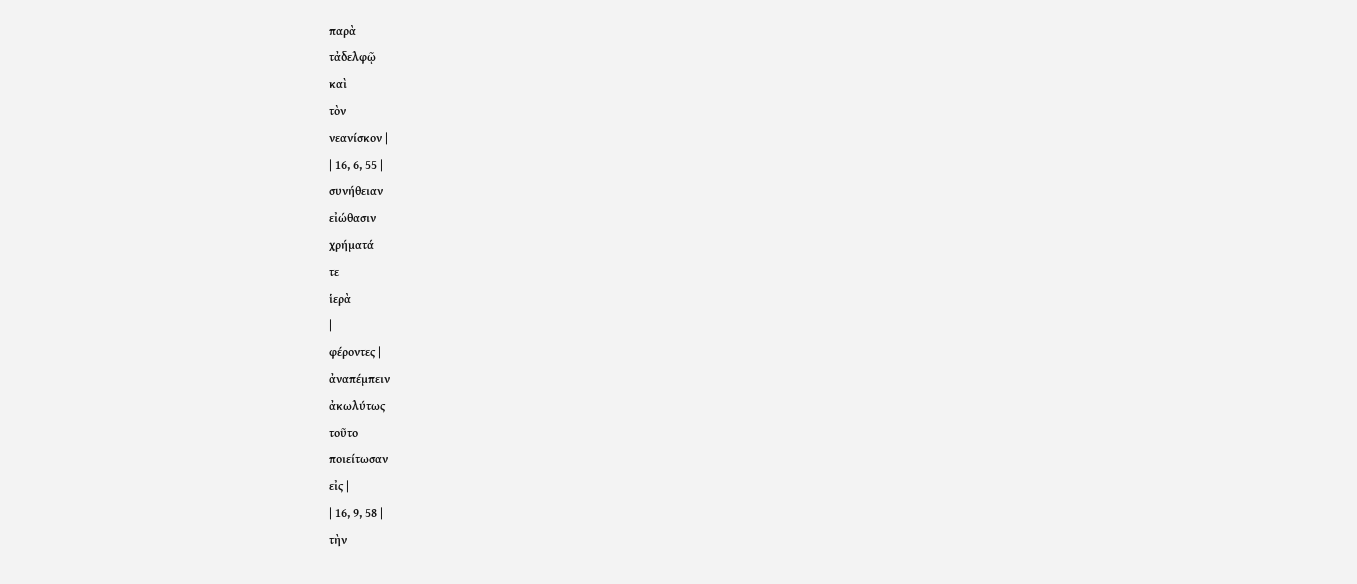παρὰ
τἀδελφῷ
καὶ
τὸν
νεανίσκον |
| 16, 6, 55 |
συνήθειαν
εἰώθασιν
χρήματά
τε
ἱερὰ
|
φέροντες |
ἀναπέμπειν
ἀκωλύτως
τοῦτο
ποιείτωσαν
εἰς |
| 16, 9, 58 |
τὴν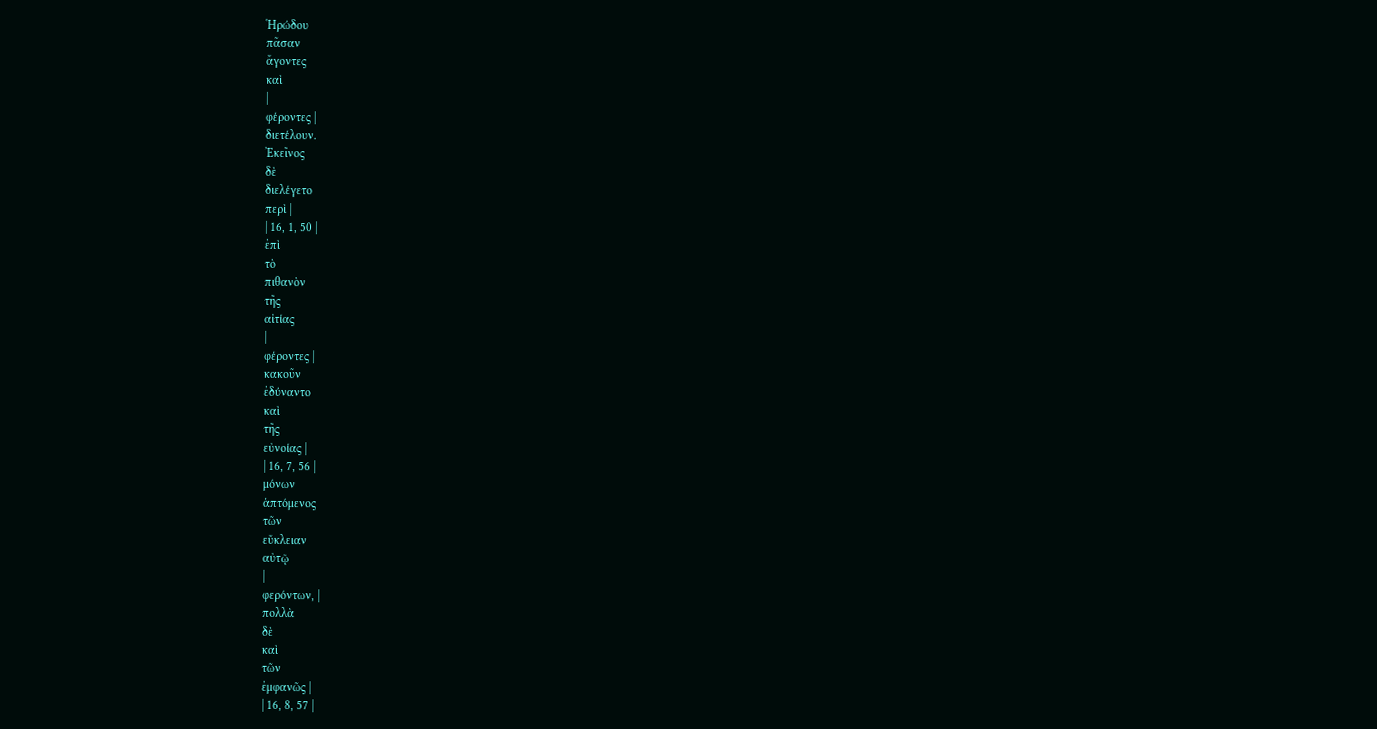Ἡρώδου
πᾶσαν
ἄγοντες
καὶ
|
φέροντες |
διετέλουν.
Ἐκεῖνος
δὲ
διελέγετο
περὶ |
| 16, 1, 50 |
ἐπὶ
τὸ
πιθανὸν
τῆς
αἰτίας
|
φέροντες |
κακοῦν
ἐδύναντο
καὶ
τῆς
εὐνοίας |
| 16, 7, 56 |
μόνων
ἁπτόμενος
τῶν
εὔκλειαν
αὐτῷ
|
φερόντων, |
πολλὰ
δὲ
καὶ
τῶν
ἐμφανῶς |
| 16, 8, 57 |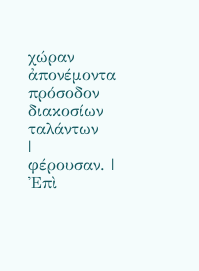χώραν
ἀπονέμοντα
πρόσοδον
διακοσίων
ταλάντων
|
φέρουσαν. |
Ἐπὶ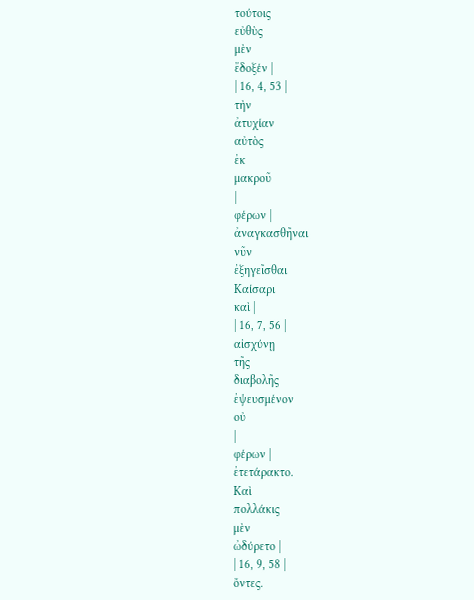τούτοις
εὐθὺς
μὲν
ἔδοξέν |
| 16, 4, 53 |
τὴν
ἀτυχίαν
αὐτὸς
ἐκ
μακροῦ
|
φέρων |
ἀναγκασθῆναι
νῦν
ἐξηγεῖσθαι
Καίσαρι
καὶ |
| 16, 7, 56 |
αἰσχύνῃ
τῆς
διαβολῆς
ἐψευσμένον
οὐ
|
φέρων |
ἐτετάρακτο.
Καὶ
πολλάκις
μὲν
ὠδύρετο |
| 16, 9, 58 |
ὄντες.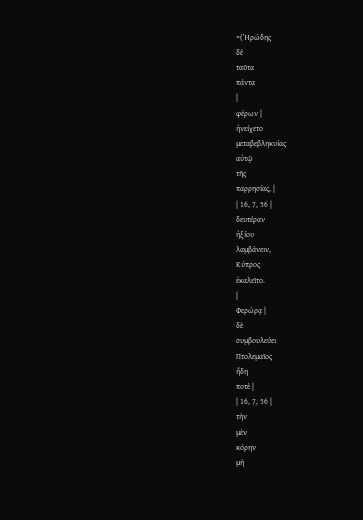~(Ἡρώδης
δὲ
ταῦτα
πάντα
|
φέρων |
ἠνείχετο
μεταβεβληκυίας
αὐτῷ
τῆς
παρρησίας, |
| 16, 7, 56 |
δευτέραν
ἠξίου
λαμβάνειν,
Κύπρος
ἐκαλεῖτο.
|
Φερώρᾳ |
δὲ
συμβουλεύει
Πτολεμαῖος
ἤδη
ποτὲ |
| 16, 7, 56 |
τὴν
μὲν
κόρην
μὴ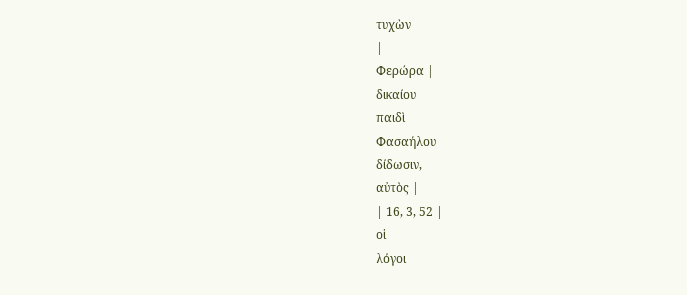τυχὼν
|
Φερώρα |
δικαίου
παιδὶ
Φασαήλου
δίδωσιν,
αὐτὸς |
| 16, 3, 52 |
οἱ
λόγοι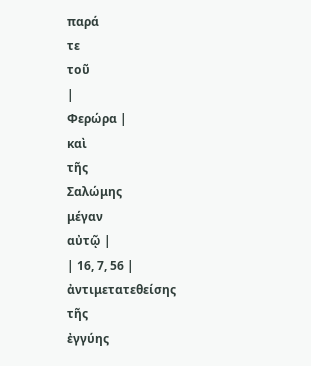παρά
τε
τοῦ
|
Φερώρα |
καὶ
τῆς
Σαλώμης
μέγαν
αὐτῷ |
| 16, 7, 56 |
ἀντιμετατεθείσης
τῆς
ἐγγύης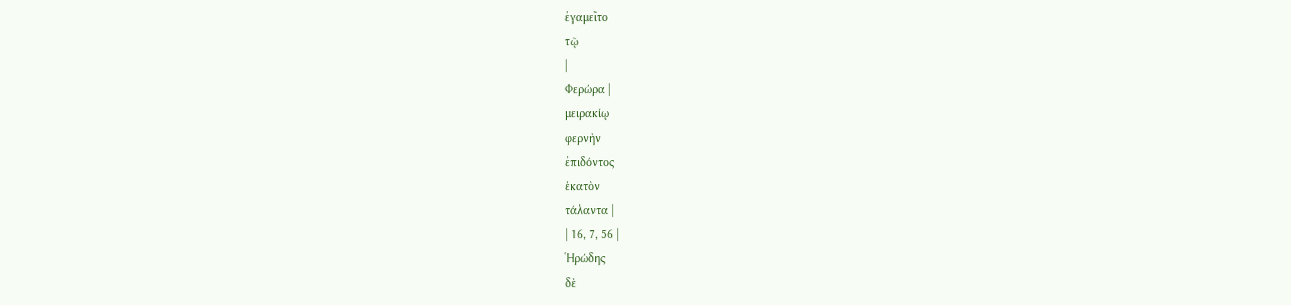ἐγαμεῖτο
τῷ
|
Φερώρα |
μειρακίῳ
φερνὴν
ἐπιδόντος
ἑκατὸν
τάλαντα |
| 16, 7, 56 |
Ἡρώδης
δὲ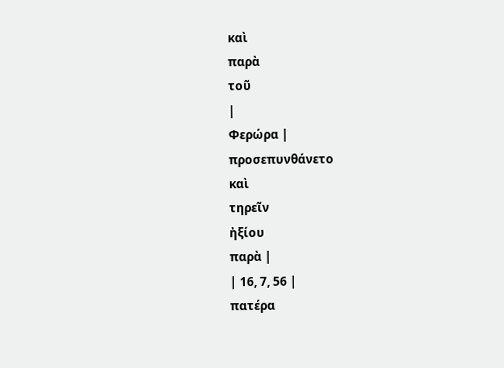καὶ
παρὰ
τοῦ
|
Φερώρα |
προσεπυνθάνετο
καὶ
τηρεῖν
ἠξίου
παρὰ |
| 16, 7, 56 |
πατέρα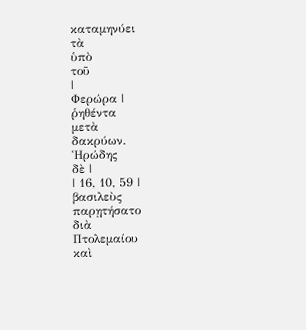καταμηνύει
τὰ
ὑπὸ
τοῦ
|
Φερώρα |
ῥηθέντα
μετὰ
δακρύων.
Ἡρώδης
δὲ |
| 16, 10, 59 |
βασιλεὺς
παρῃτήσατο
διὰ
Πτολεμαίου
καὶ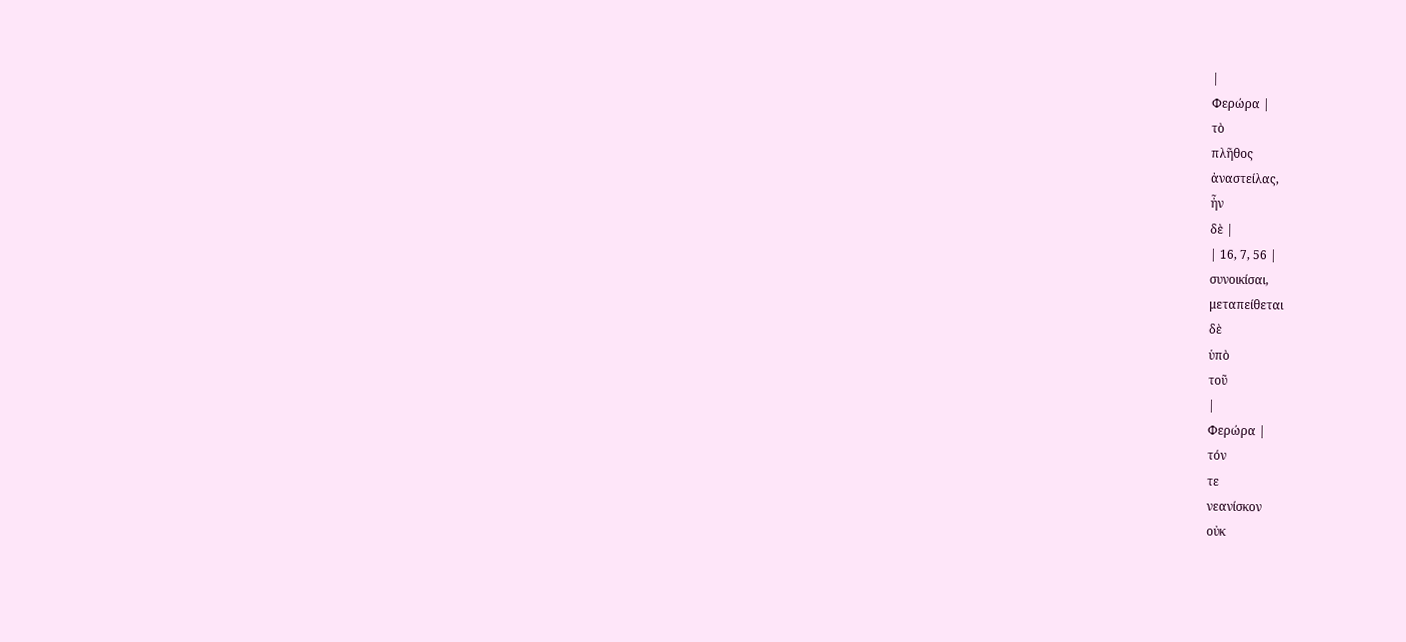|
Φερώρα |
τὸ
πλῆθος
ἀναστείλας,
ἦν
δὲ |
| 16, 7, 56 |
συνοικίσαι,
μεταπείθεται
δὲ
ὑπὸ
τοῦ
|
Φερώρα |
τόν
τε
νεανίσκον
οὐκ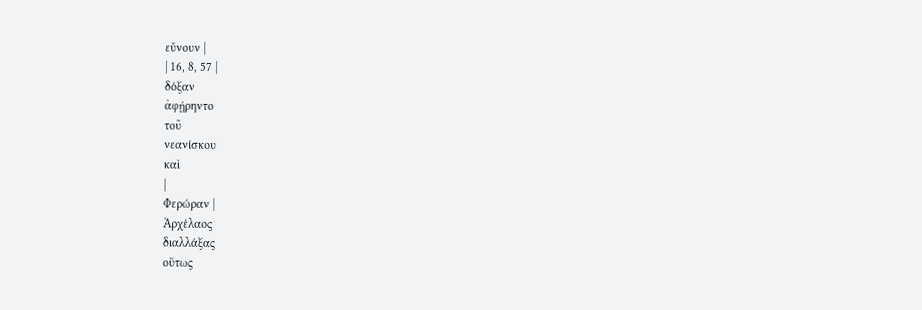εὔνουν |
| 16, 8, 57 |
δόξαν
ἀφῄρηντο
τοῦ
νεανίσκου
καὶ
|
Φερώραν |
Ἀρχέλαος
διαλλάξας
οὕτως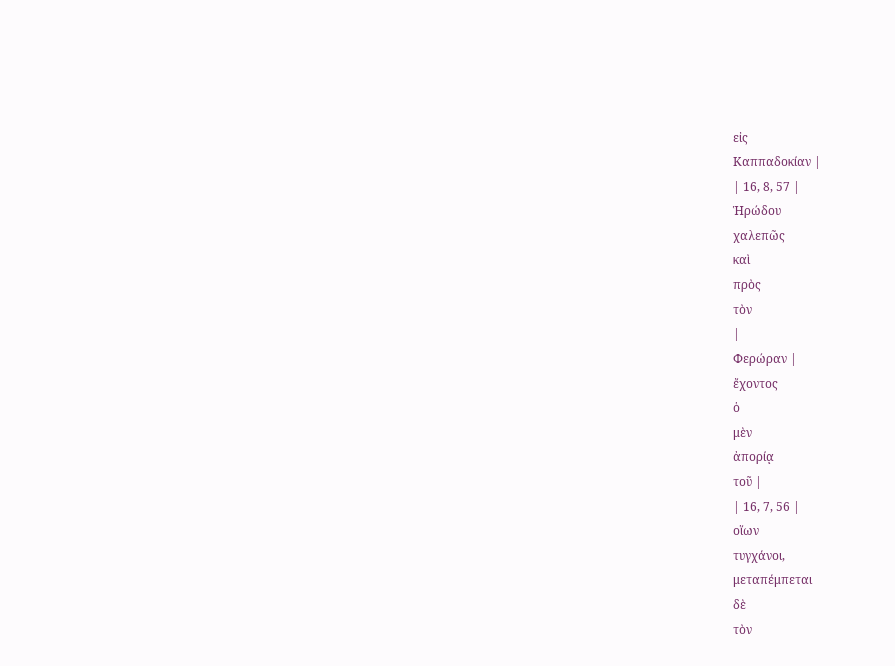εἰς
Καππαδοκίαν |
| 16, 8, 57 |
Ἡρώδου
χαλεπῶς
καὶ
πρὸς
τὸν
|
Φερώραν |
ἔχοντος
ὁ
μὲν
ἀπορίᾳ
τοῦ |
| 16, 7, 56 |
οἵων
τυγχάνοι,
μεταπέμπεται
δὲ
τὸν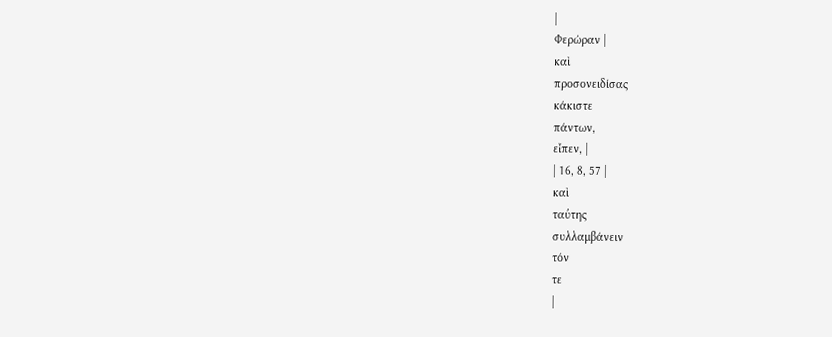|
Φερώραν |
καὶ
προσονειδίσας
κάκιστε
πάντων,
εἶπεν, |
| 16, 8, 57 |
καὶ
ταύτης
συλλαμβάνειν
τόν
τε
|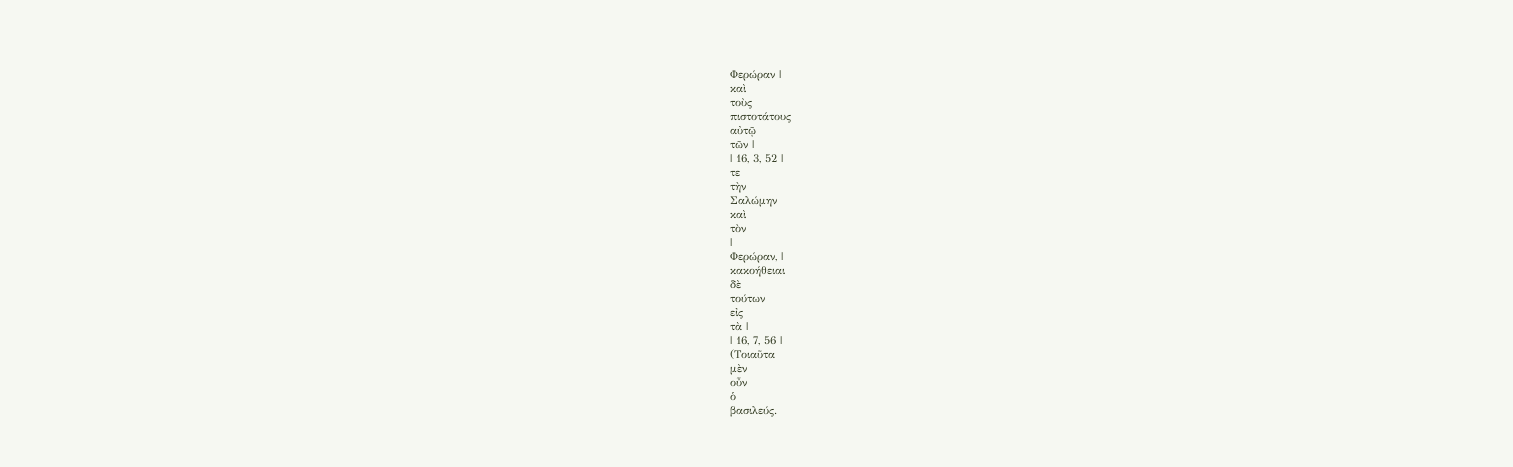Φερώραν |
καὶ
τοὺς
πιστοτάτους
αὐτῷ
τῶν |
| 16, 3, 52 |
τε
τὴν
Σαλώμην
καὶ
τὸν
|
Φερώραν, |
κακοήθειαι
δὲ
τούτων
εἰς
τὰ |
| 16, 7, 56 |
(Τοιαῦτα
μὲν
οὖν
ὁ
βασιλεύς.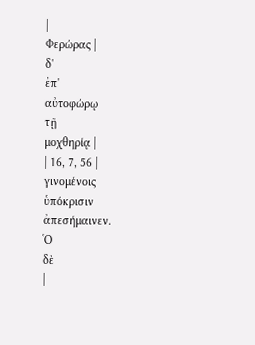|
Φερώρας |
δ'
ἐπ'
αὐτοφώρῳ
τῇ
μοχθηρίᾳ |
| 16, 7, 56 |
γινομένοις
ὑπόκρισιν
ἀπεσήμαινεν.
Ὁ
δὲ
|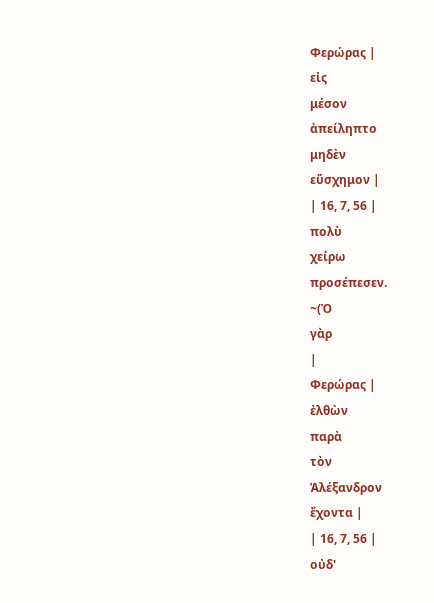Φερώρας |
εἰς
μέσον
ἀπείληπτο
μηδὲν
εὔσχημον |
| 16, 7, 56 |
πολὺ
χείρω
προσέπεσεν.
~(Ὁ
γὰρ
|
Φερώρας |
ἐλθὼν
παρὰ
τὸν
Ἀλέξανδρον
ἔχοντα |
| 16, 7, 56 |
οὐδ'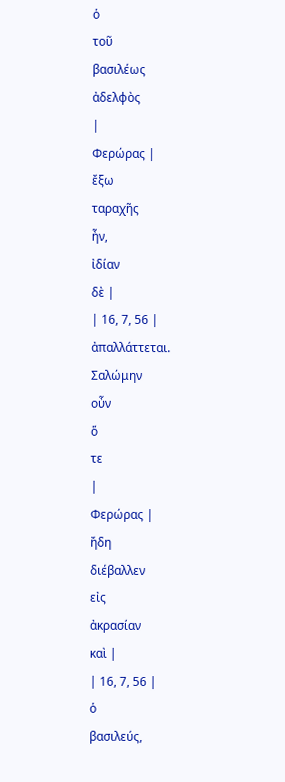ὁ
τοῦ
βασιλέως
ἀδελφὸς
|
Φερώρας |
ἔξω
ταραχῆς
ἦν,
ἰδίαν
δὲ |
| 16, 7, 56 |
ἀπαλλάττεται.
Σαλώμην
οὖν
ὅ
τε
|
Φερώρας |
ἤδη
διέβαλλεν
εἰς
ἀκρασίαν
καὶ |
| 16, 7, 56 |
ὁ
βασιλεύς,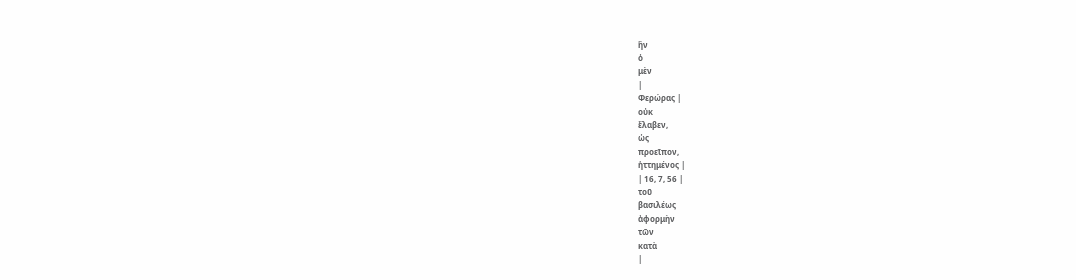ἣν
ὁ
μὲν
|
Φερώρας |
οὐκ
ἔλαβεν,
ὡς
προεῖπον,
ἡττημένος |
| 16, 7, 56 |
τοῦ
βασιλέως
ἀφορμὴν
τῶν
κατὰ
|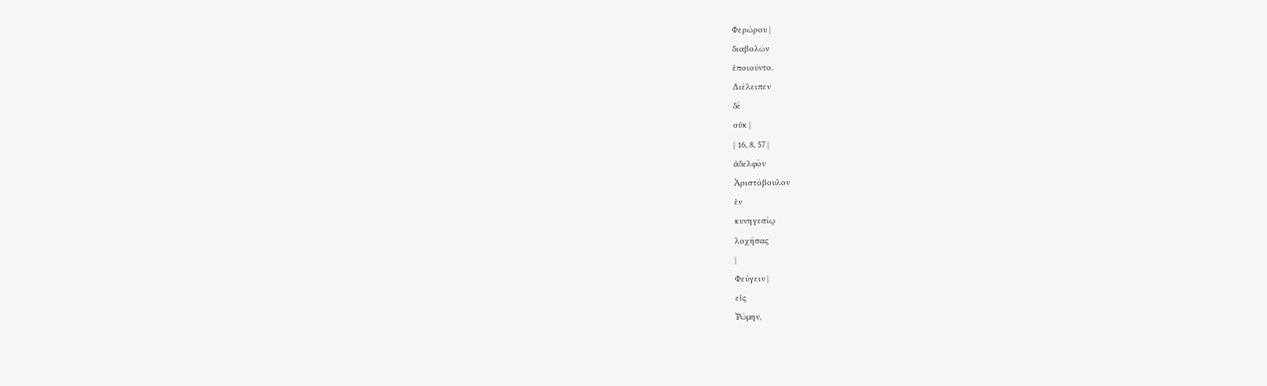Φερώρου |
διαβολῶν
ἐποιοῦντο.
Διέλειπεν
δὲ
οὐκ |
| 16, 8, 57 |
ἀδελφὸν
Ἀριστόβουλον
ἐν
κυνηγεσίῳ
λοχήσας
|
Φεύγειν |
εἰς
Ῥώμην,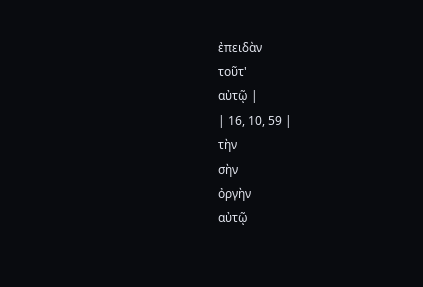ἐπειδὰν
τοῦτ'
αὐτῷ |
| 16, 10, 59 |
τὴν
σὴν
ὀργὴν
αὐτῷ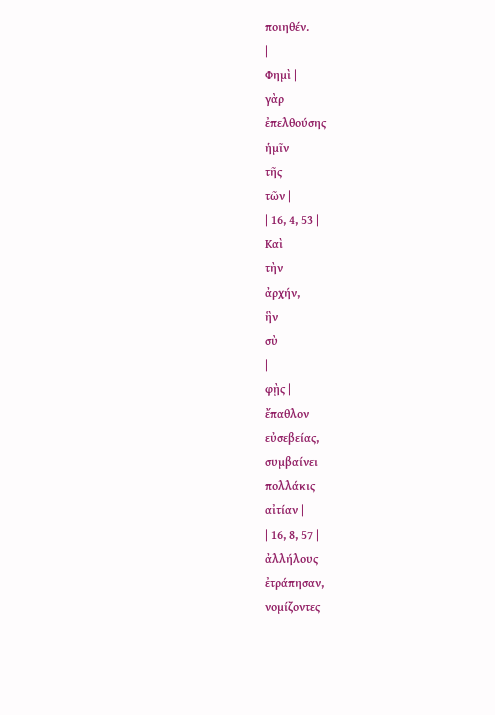ποιηθέν.
|
Φημὶ |
γὰρ
ἐπελθούσης
ἡμῖν
τῆς
τῶν |
| 16, 4, 53 |
Καὶ
τὴν
ἀρχήν,
ἣν
σὺ
|
φῂς |
ἔπαθλον
εὐσεβείας,
συμβαίνει
πολλάκις
αἰτίαν |
| 16, 8, 57 |
ἀλλήλους
ἐτράπησαν,
νομίζοντες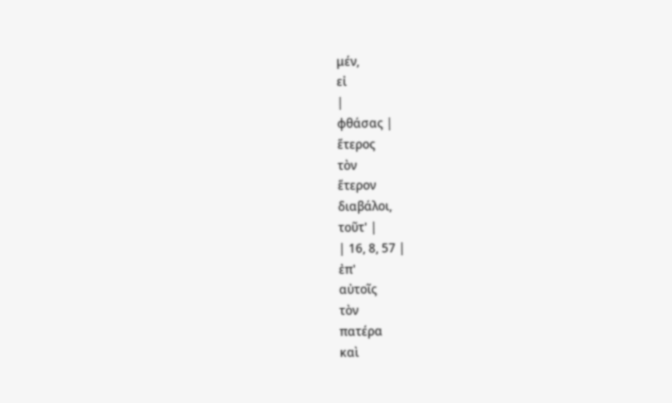μέν,
εἰ
|
φθάσας |
ἕτερος
τὸν
ἕτερον
διαβάλοι,
τοῦτ' |
| 16, 8, 57 |
ἐπ'
αὐτοῖς
τὸν
πατέρα
καὶ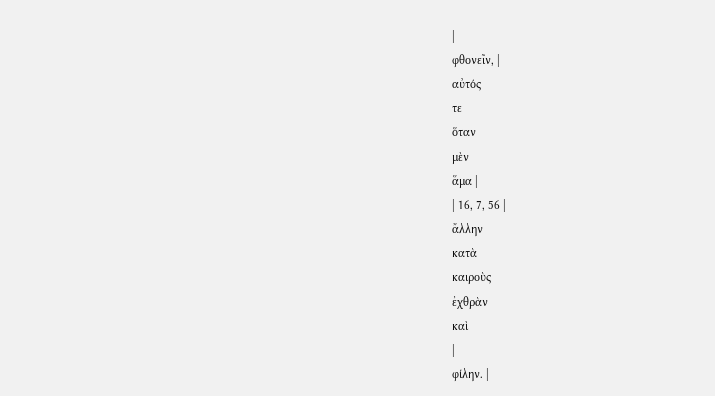|
φθονεῖν, |
αὐτός
τε
ὅταν
μὲν
ἅμα |
| 16, 7, 56 |
ἄλλην
κατὰ
καιροὺς
ἐχθρὰν
καὶ
|
φίλην. |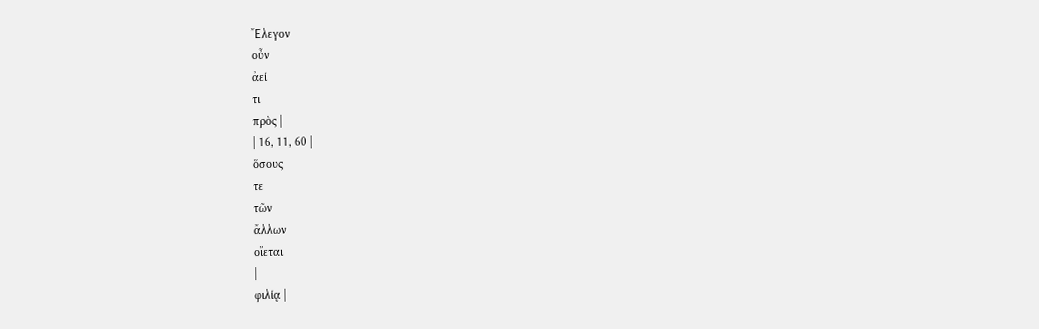Ἔλεγον
οὖν
ἀεί
τι
πρὸς |
| 16, 11, 60 |
ὅσους
τε
τῶν
ἄλλων
οἴεται
|
φιλίᾳ |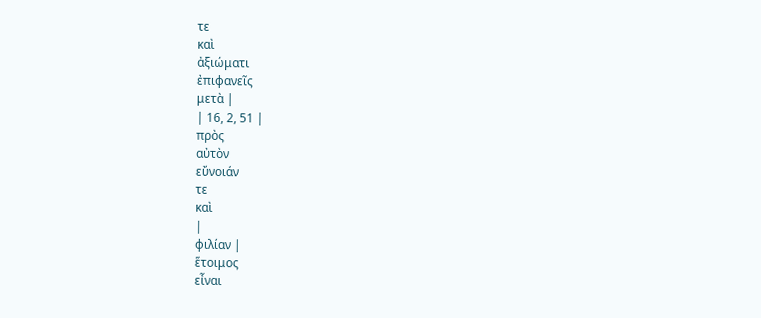τε
καὶ
ἀξιώματι
ἐπιφανεῖς
μετὰ |
| 16, 2, 51 |
πρὸς
αὐτὸν
εὔνοιάν
τε
καὶ
|
φιλίαν |
ἕτοιμος
εἶναι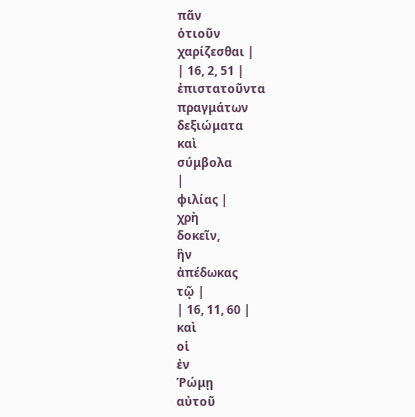πᾶν
ὁτιοῦν
χαρίζεσθαι |
| 16, 2, 51 |
ἐπιστατοῦντα
πραγμάτων
δεξιώματα
καὶ
σύμβολα
|
φιλίας |
χρὴ
δοκεῖν,
ἣν
ἀπέδωκας
τῷ |
| 16, 11, 60 |
καὶ
οἱ
ἐν
Ῥώμῃ
αὐτοῦ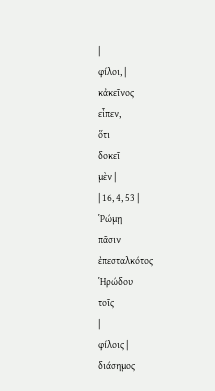|
φίλοι, |
κἀκεῖνος
εἶπεν,
ὅτι
δοκεῖ
μὲν |
| 16, 4, 53 |
Ῥώμῃ
πᾶσιν
ἐπεσταλκότος
Ἡρώδου
τοῖς
|
φίλοις |
διάσημος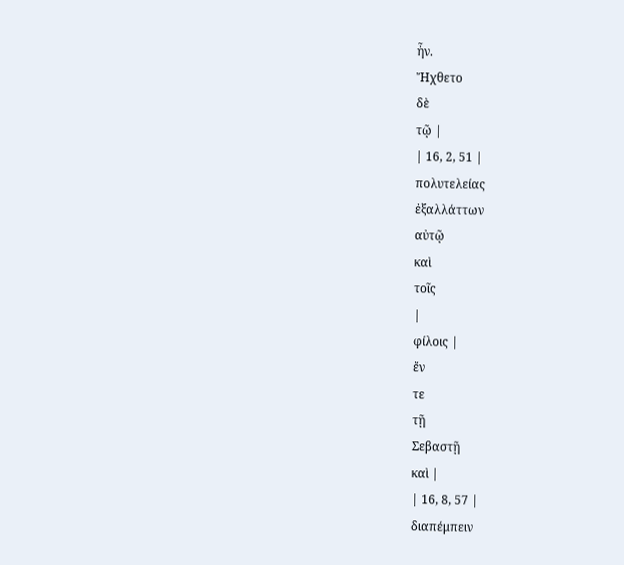ἦν.
Ἤχθετο
δὲ
τῷ |
| 16, 2, 51 |
πολυτελείας
ἐξαλλάττων
αὐτῷ
καὶ
τοῖς
|
φίλοις |
ἔν
τε
τῇ
Σεβαστῇ
καὶ |
| 16, 8, 57 |
διαπέμπειν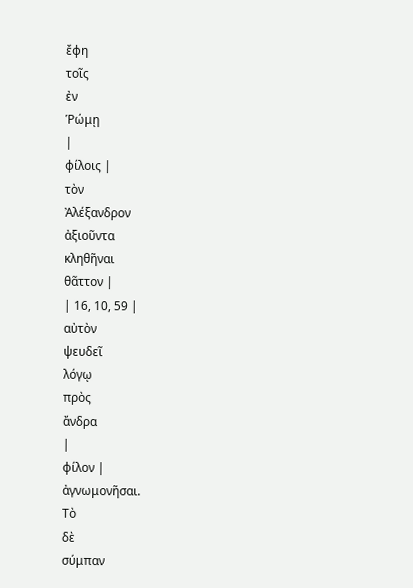ἔφη
τοῖς
ἐν
Ῥώμῃ
|
φίλοις |
τὸν
Ἀλέξανδρον
ἀξιοῦντα
κληθῆναι
θᾶττον |
| 16, 10, 59 |
αὐτὸν
ψευδεῖ
λόγῳ
πρὸς
ἄνδρα
|
φίλον |
ἀγνωμονῆσαι.
Τὸ
δὲ
σύμπαν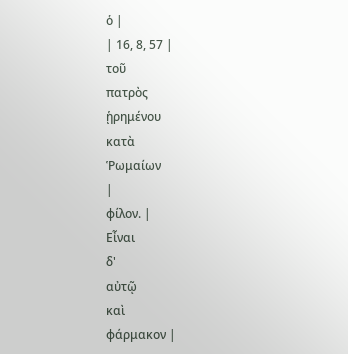ὁ |
| 16, 8, 57 |
τοῦ
πατρὸς
ᾑρημένου
κατὰ
Ῥωμαίων
|
φίλον. |
Εἶναι
δ'
αὐτῷ
καὶ
φάρμακον |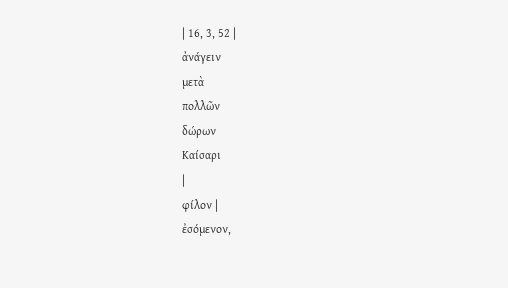| 16, 3, 52 |
ἀνάγειν
μετὰ
πολλῶν
δώρων
Καίσαρι
|
φίλον |
ἐσόμενον,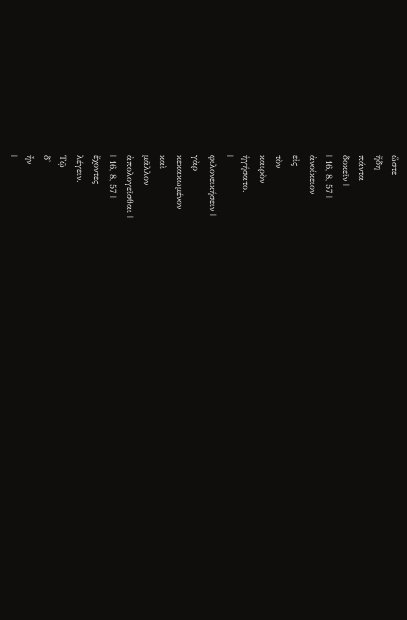ὥστε
ἤδη
πάντα
δοκεῖν |
| 16, 8, 57 |
ἀνοίκειον
εἰς
τὸν
καιρὸν
ἡγήσατο.
|
φιλονεικήσειν |
γὰρ
κεκακωμένον
καὶ
μᾶλλον
ἀπολογεῖσθαι |
| 16, 8, 57 |
ἔχοντες
λέγειν.
Τῷ
δ'
ἦν
|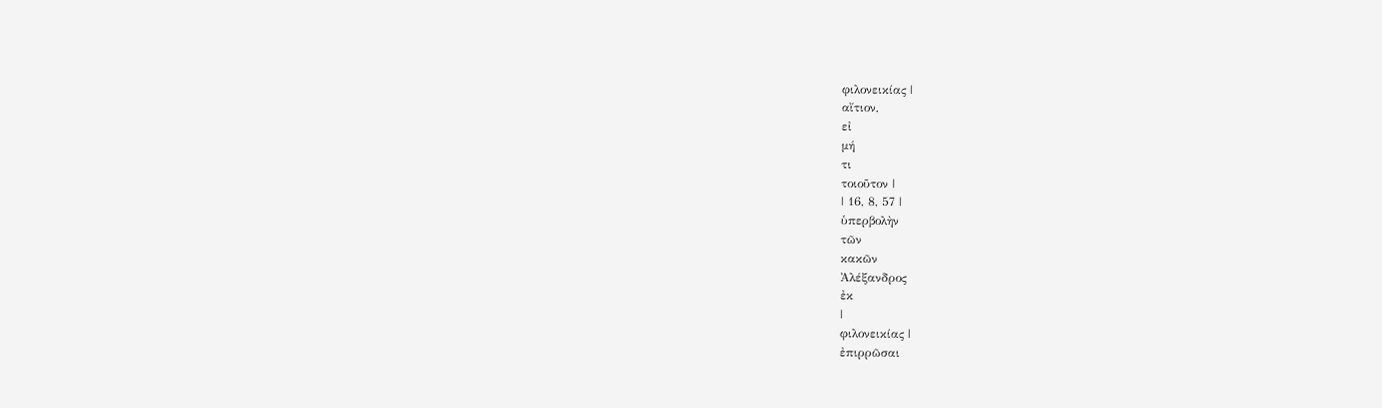φιλονεικίας |
αἴτιον,
εἰ
μή
τι
τοιοῦτον |
| 16, 8, 57 |
ὑπερβολὴν
τῶν
κακῶν
Ἀλέξανδρος
ἐκ
|
φιλονεικίας |
ἐπιρρῶσαι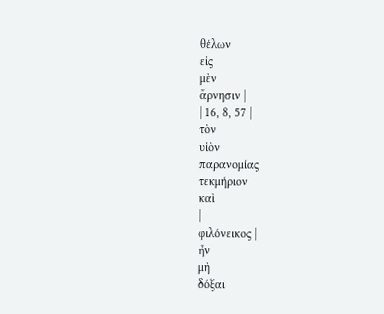θέλων
εἰς
μὲν
ἄρνησιν |
| 16, 8, 57 |
τὸν
υἱὸν
παρανομίας
τεκμήριον
καὶ
|
φιλόνεικος |
ἦν
μὴ
δόξαι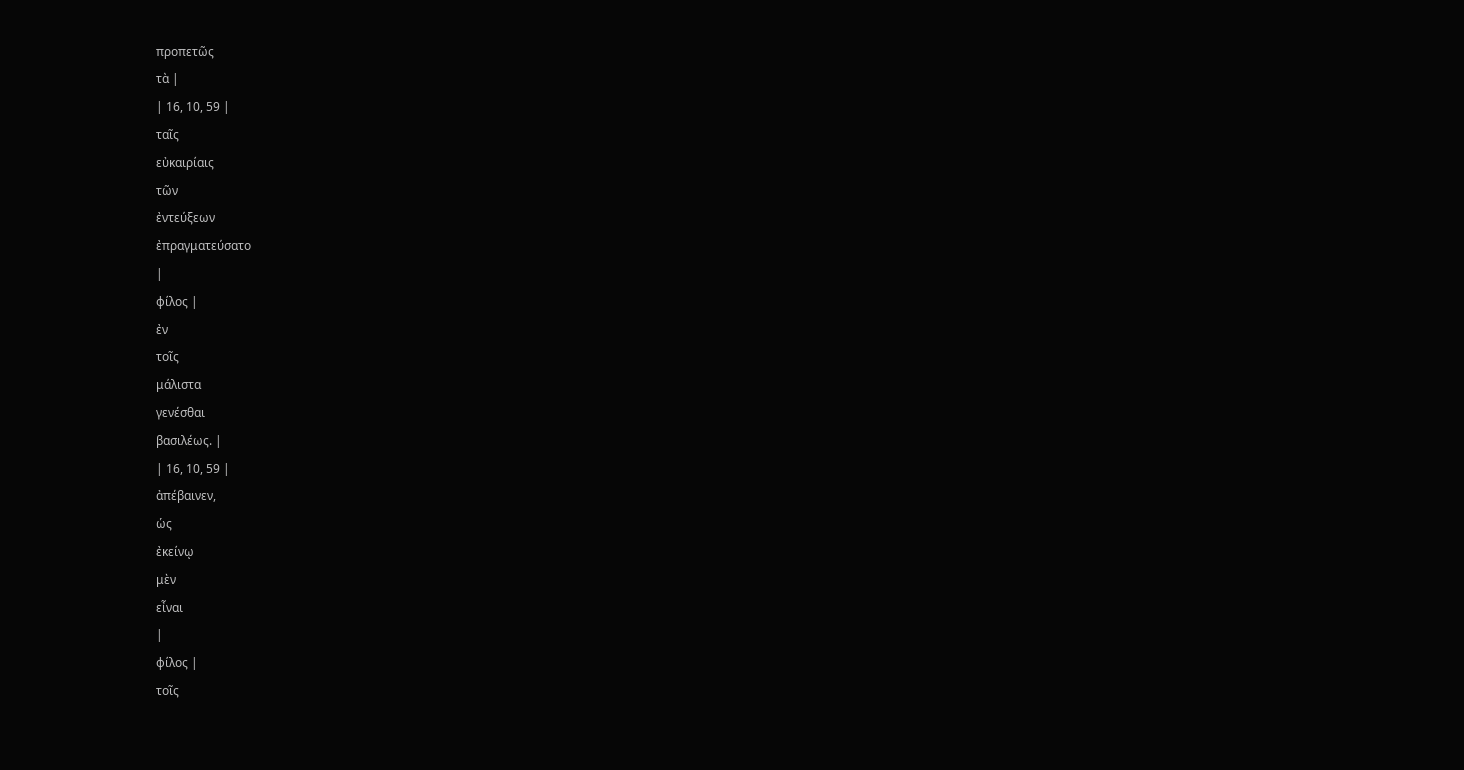προπετῶς
τὰ |
| 16, 10, 59 |
ταῖς
εὐκαιρίαις
τῶν
ἐντεύξεων
ἐπραγματεύσατο
|
φίλος |
ἐν
τοῖς
μάλιστα
γενέσθαι
βασιλέως. |
| 16, 10, 59 |
ἀπέβαινεν,
ὡς
ἐκείνῳ
μὲν
εἶναι
|
φίλος |
τοῖς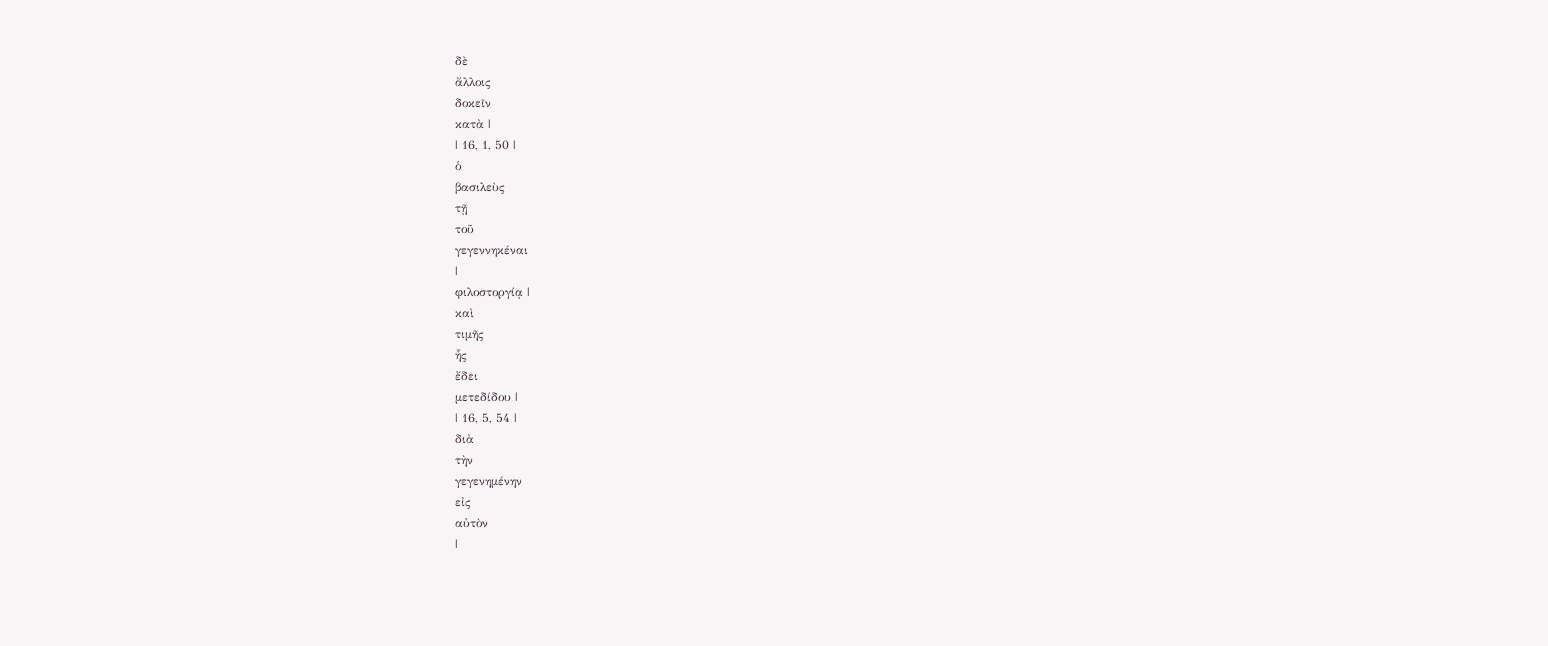δὲ
ἄλλοις
δοκεῖν
κατὰ |
| 16, 1, 50 |
ὁ
βασιλεὺς
τῇ
τοῦ
γεγεννηκέναι
|
φιλοστοργίᾳ |
καὶ
τιμῆς
ἧς
ἔδει
μετεδίδου |
| 16, 5, 54 |
διὰ
τὴν
γεγενημένην
εἰς
αὐτὸν
|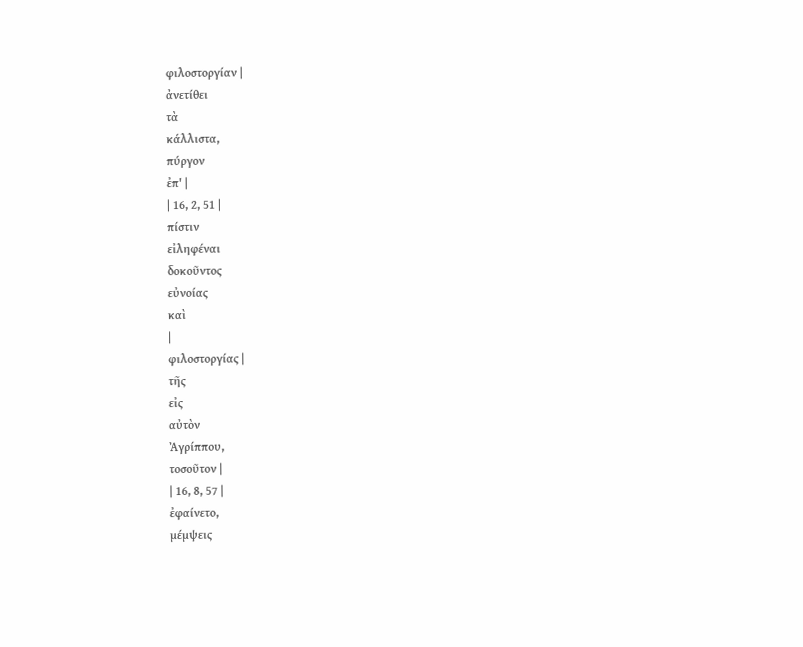φιλοστοργίαν |
ἀνετίθει
τὰ
κάλλιστα,
πύργον
ἐπ' |
| 16, 2, 51 |
πίστιν
εἰληφέναι
δοκοῦντος
εὐνοίας
καὶ
|
φιλοστοργίας |
τῆς
εἰς
αὐτὸν
Ἀγρίππου,
τοσοῦτον |
| 16, 8, 57 |
ἐφαίνετο,
μέμψεις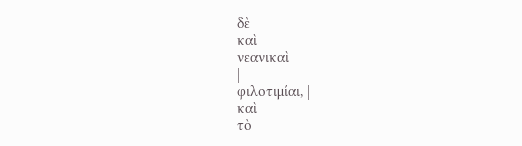δὲ
καὶ
νεανικαὶ
|
φιλοτιμίαι, |
καὶ
τὸ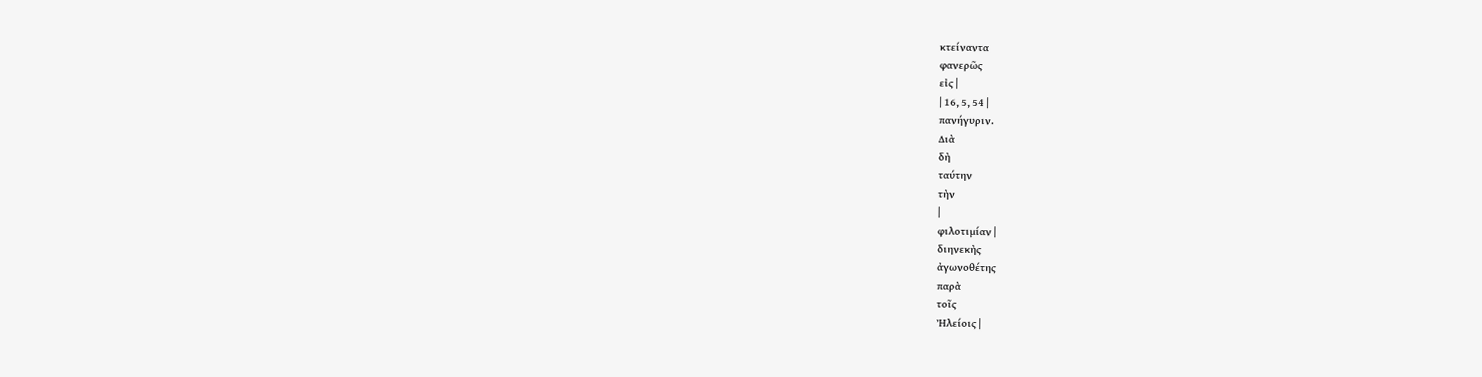κτείναντα
φανερῶς
εἰς |
| 16, 5, 54 |
πανήγυριν.
Διὰ
δὴ
ταύτην
τὴν
|
φιλοτιμίαν |
διηνεκὴς
ἀγωνοθέτης
παρὰ
τοῖς
Ἠλείοις |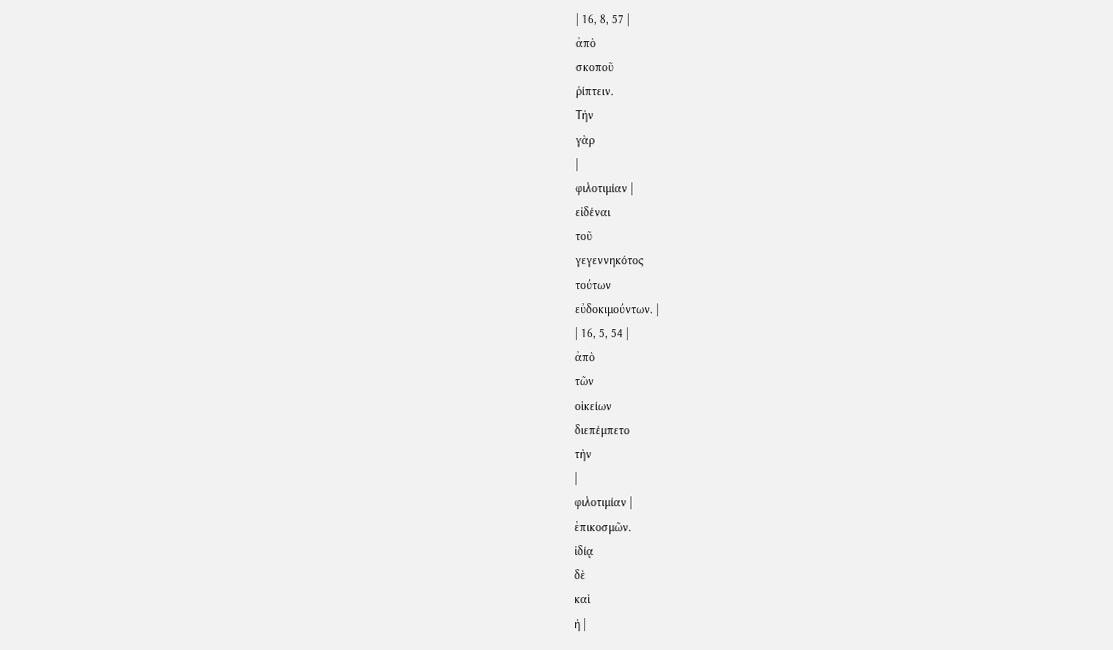| 16, 8, 57 |
ἀπὸ
σκοποῦ
ῥίπτειν.
Τὴν
γὰρ
|
φιλοτιμίαν |
εἰδέναι
τοῦ
γεγεννηκότος
τούτων
εὐδοκιμούντων. |
| 16, 5, 54 |
ἀπὸ
τῶν
οἰκείων
διεπέμπετο
τὴν
|
φιλοτιμίαν |
ἐπικοσμῶν.
ἰδίᾳ
δὲ
καὶ
ἡ |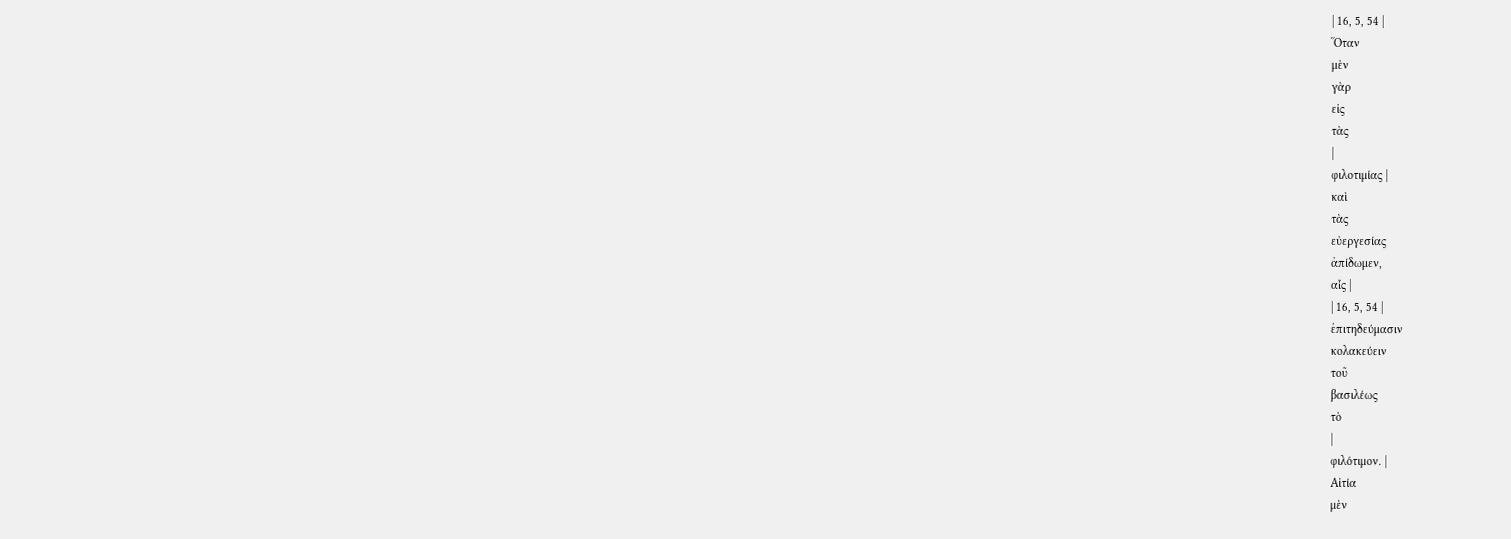| 16, 5, 54 |
Ὅταν
μὲν
γὰρ
εἰς
τὰς
|
φιλοτιμίας |
καὶ
τὰς
εὐεργεσίας
ἀπίδωμεν,
αἷς |
| 16, 5, 54 |
ἐπιτηδεύμασιν
κολακεύειν
τοῦ
βασιλέως
τὸ
|
φιλότιμον. |
Αἰτία
μὲν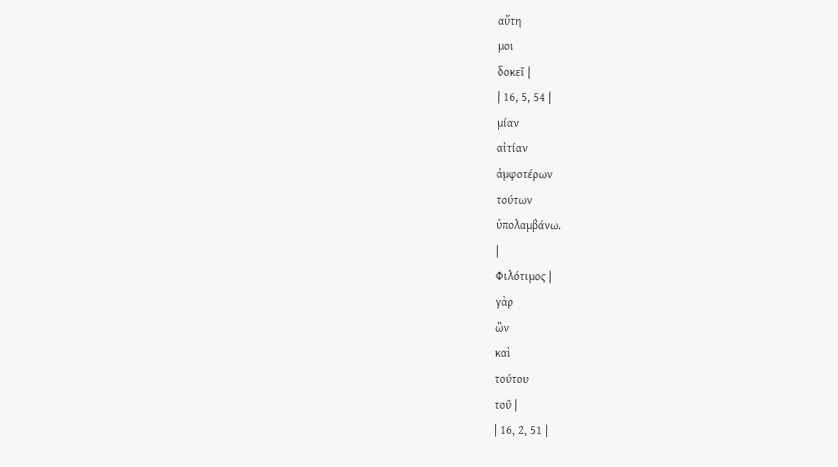αὕτη
μοι
δοκεῖ |
| 16, 5, 54 |
μίαν
αἰτίαν
ἀμφοτέρων
τούτων
ὑπολαμβάνω.
|
Φιλότιμος |
γὰρ
ὢν
καὶ
τούτου
τοῦ |
| 16, 2, 51 |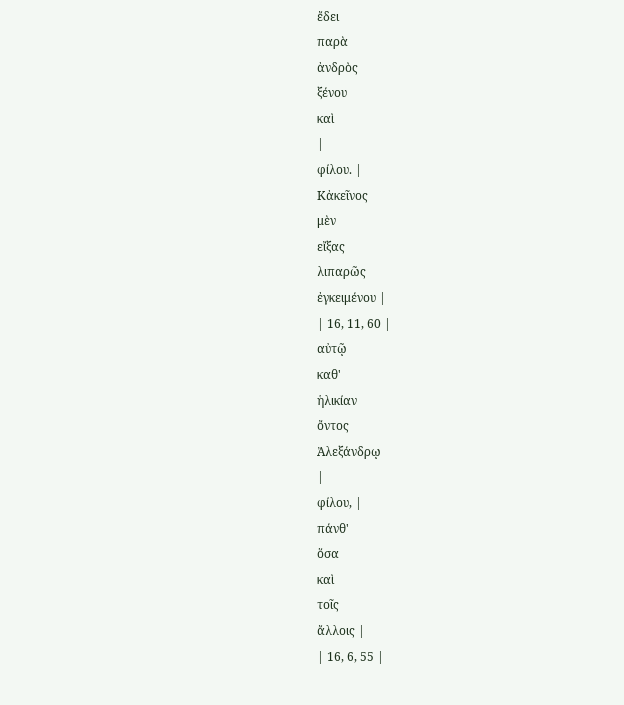ἔδει
παρὰ
ἀνδρὸς
ξένου
καὶ
|
φίλου. |
Κἀκεῖνος
μὲν
εἴξας
λιπαρῶς
ἐγκειμένου |
| 16, 11, 60 |
αὐτῷ
καθ'
ἡλικίαν
ὄντος
Ἀλεξάνδρῳ
|
φίλου, |
πάνθ'
ὅσα
καὶ
τοῖς
ἄλλοις |
| 16, 6, 55 |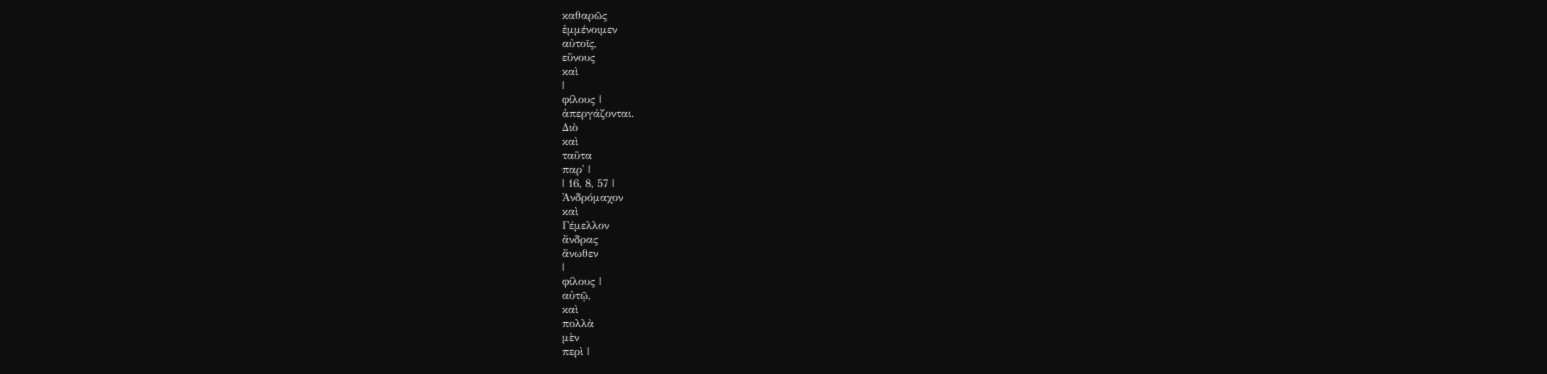καθαρῶς
ἐμμένοιμεν
αὐτοῖς,
εὔνους
καὶ
|
φίλους |
ἀπεργάζονται.
Διὸ
καὶ
ταῦτα
παρ' |
| 16, 8, 57 |
Ἀνδρόμαχον
καὶ
Γέμελλον
ἄνδρας
ἄνωθεν
|
φίλους |
αὐτῷ,
καὶ
πολλὰ
μὲν
περὶ |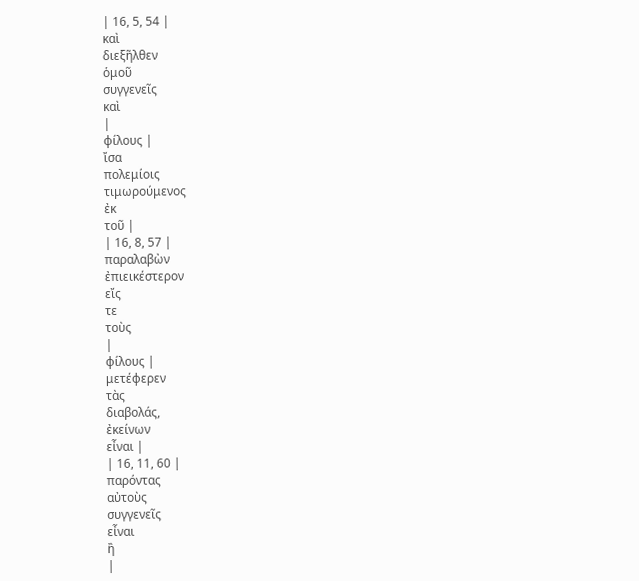| 16, 5, 54 |
καὶ
διεξῆλθεν
ὁμοῦ
συγγενεῖς
καὶ
|
φίλους |
ἴσα
πολεμίοις
τιμωρούμενος
ἐκ
τοῦ |
| 16, 8, 57 |
παραλαβὼν
ἐπιεικέστερον
εἴς
τε
τοὺς
|
φίλους |
μετέφερεν
τὰς
διαβολάς,
ἐκείνων
εἶναι |
| 16, 11, 60 |
παρόντας
αὐτοὺς
συγγενεῖς
εἶναι
ἢ
|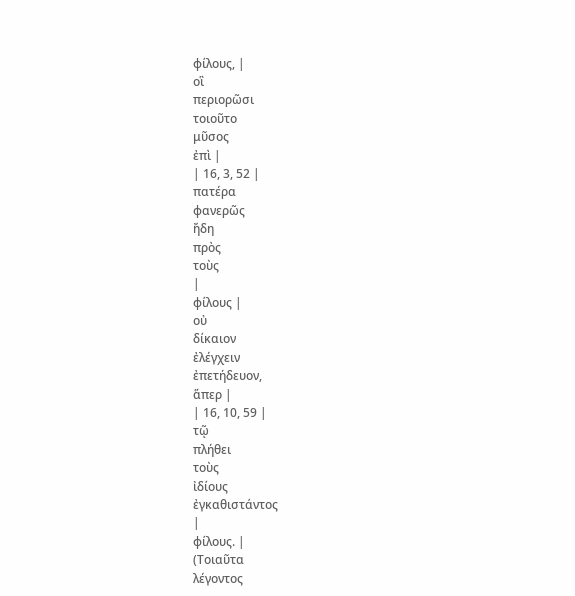φίλους, |
οἳ
περιορῶσι
τοιοῦτο
μῦσος
ἐπὶ |
| 16, 3, 52 |
πατέρα
φανερῶς
ἤδη
πρὸς
τοὺς
|
φίλους |
οὐ
δίκαιον
ἐλέγχειν
ἐπετήδευον,
ἅπερ |
| 16, 10, 59 |
τῷ
πλήθει
τοὺς
ἰδίους
ἐγκαθιστάντος
|
φίλους. |
(Τοιαῦτα
λέγοντος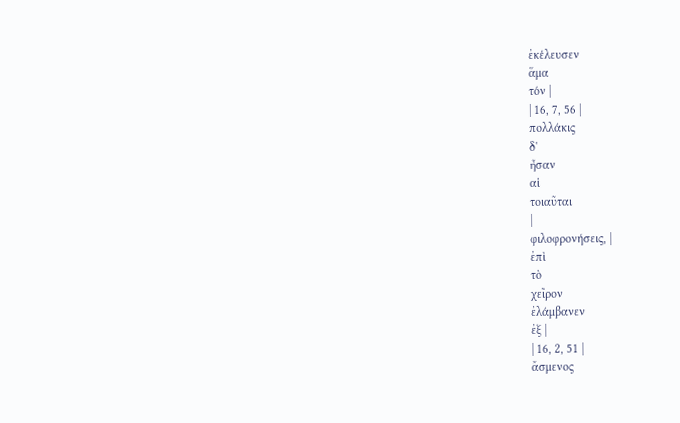ἐκέλευσεν
ἅμα
τόν |
| 16, 7, 56 |
πολλάκις
δ'
ἦσαν
αἱ
τοιαῦται
|
φιλοφρονήσεις, |
ἐπὶ
τὸ
χεῖρον
ἐλάμβανεν
ἐξ |
| 16, 2, 51 |
ἄσμενος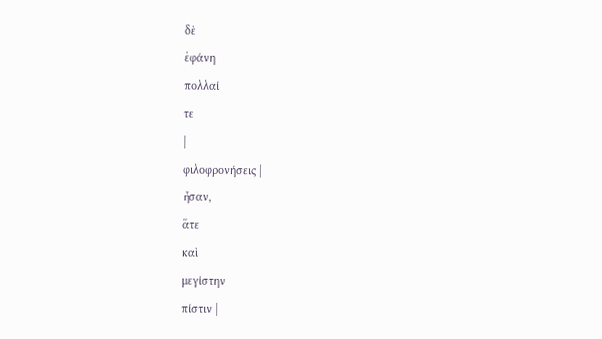δὲ
ἐφάνη
πολλαί
τε
|
φιλοφρονήσεις |
ἦσαν,
ἅτε
καὶ
μεγίστην
πίστιν |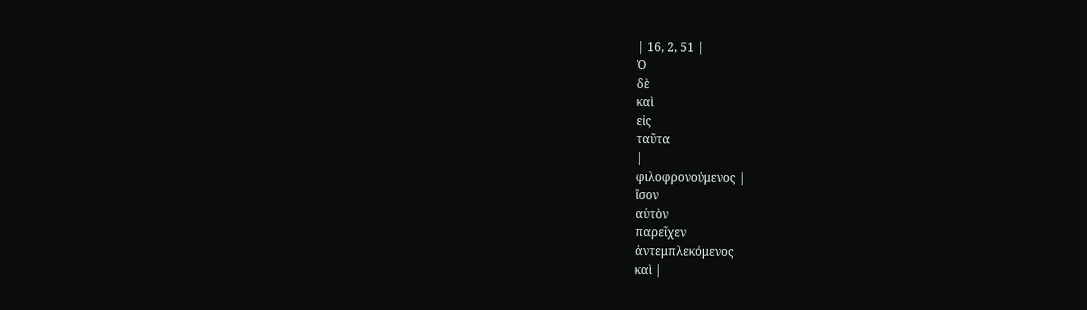| 16, 2, 51 |
Ὁ
δὲ
καὶ
εἰς
ταῦτα
|
φιλοφρονούμενος |
ἴσον
αὑτὸν
παρεῖχεν
ἀντεμπλεκόμενος
καὶ |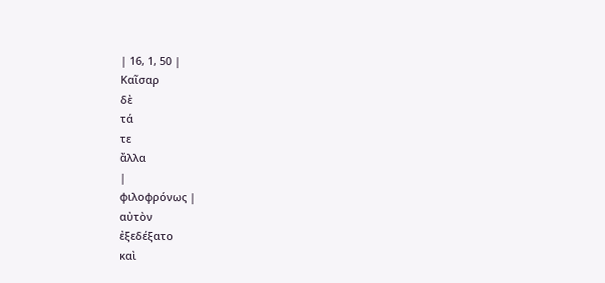| 16, 1, 50 |
Καῖσαρ
δὲ
τά
τε
ἄλλα
|
φιλοφρόνως |
αὐτὸν
ἐξεδέξατο
καὶ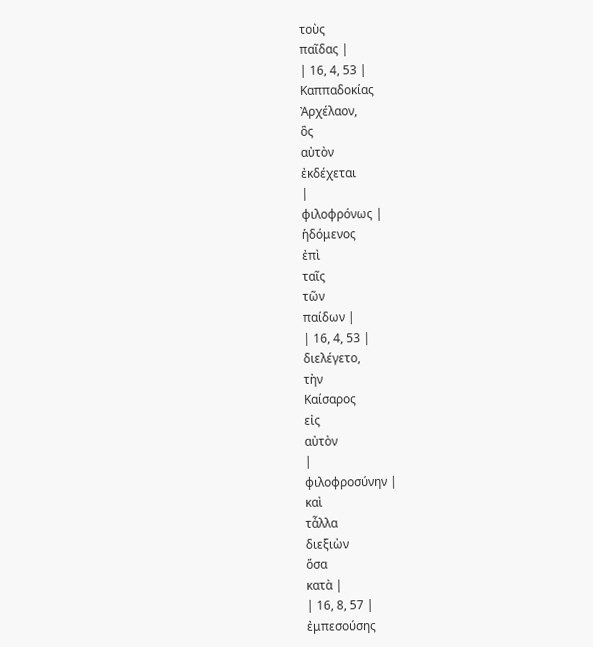τοὺς
παῖδας |
| 16, 4, 53 |
Καππαδοκίας
Ἀρχέλαον,
ὃς
αὐτὸν
ἐκδέχεται
|
φιλοφρόνως |
ἡδόμενος
ἐπὶ
ταῖς
τῶν
παίδων |
| 16, 4, 53 |
διελέγετο,
τὴν
Καίσαρος
εἰς
αὐτὸν
|
φιλοφροσύνην |
καὶ
τἆλλα
διεξιὼν
ὅσα
κατὰ |
| 16, 8, 57 |
ἐμπεσούσης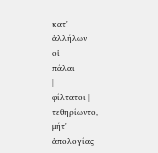κατ'
ἀλλήλων
οἱ
πάλαι
|
φίλτατοι |
τεθηρίωντο,
μήτ'
ἀπολογίας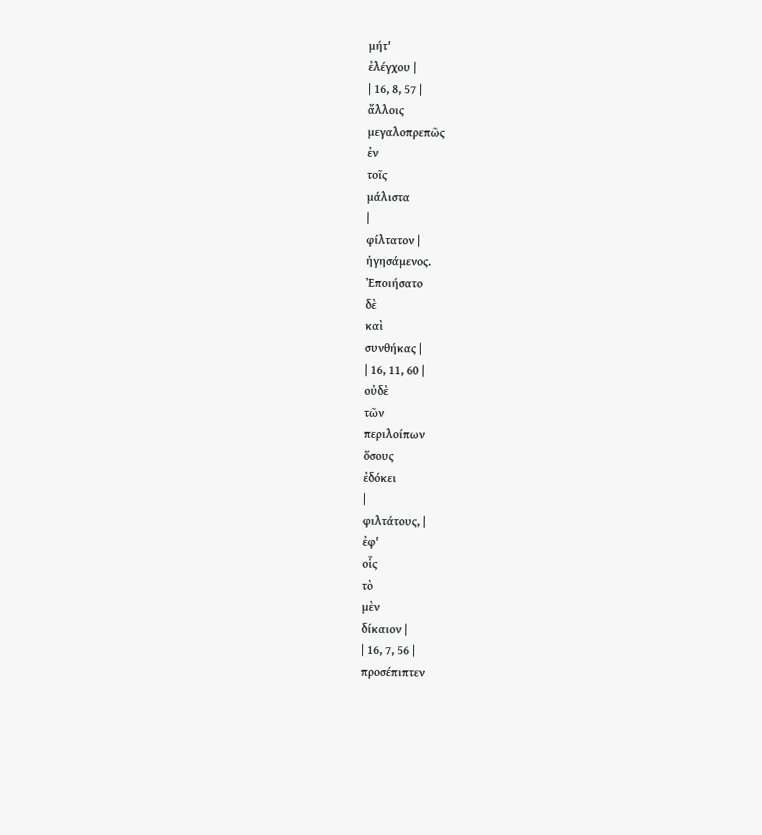μήτ'
ἐλέγχου |
| 16, 8, 57 |
ἄλλοις
μεγαλοπρεπῶς
ἐν
τοῖς
μάλιστα
|
φίλτατον |
ἡγησάμενος.
Ἐποιήσατο
δὲ
καὶ
συνθήκας |
| 16, 11, 60 |
οὐδὲ
τῶν
περιλοίπων
ὅσους
ἐδόκει
|
φιλτάτους, |
ἐφ'
οἷς
τὸ
μὲν
δίκαιον |
| 16, 7, 56 |
προσέπιπτεν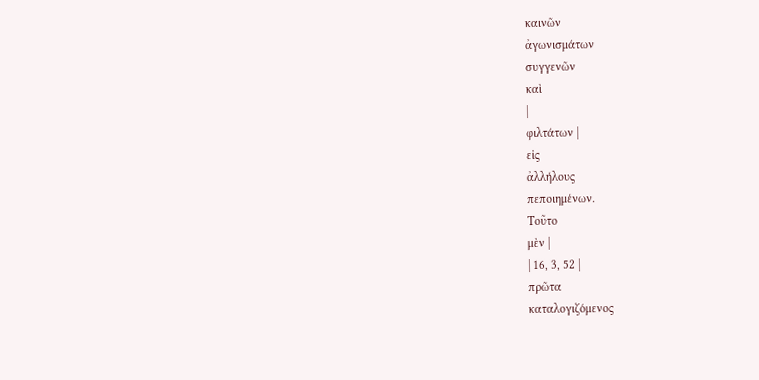καινῶν
ἀγωνισμάτων
συγγενῶν
καὶ
|
φιλτάτων |
εἰς
ἀλλήλους
πεποιημένων.
Τοῦτο
μὲν |
| 16, 3, 52 |
πρῶτα
καταλογιζόμενος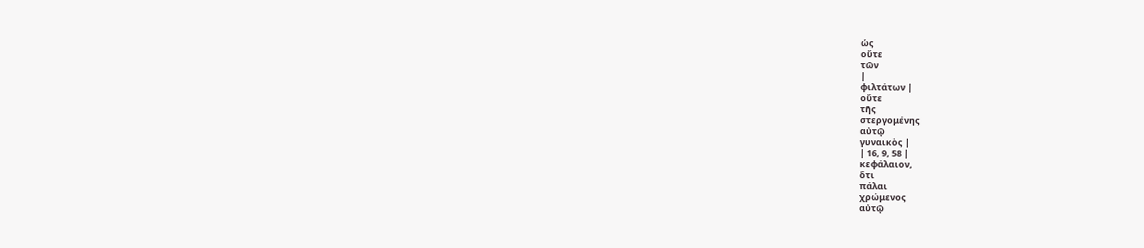ὡς
οὔτε
τῶν
|
φιλτάτων |
οὔτε
τῆς
στεργομένης
αὐτῷ
γυναικὸς |
| 16, 9, 58 |
κεφάλαιον,
ὅτι
πάλαι
χρώμενος
αὐτῷ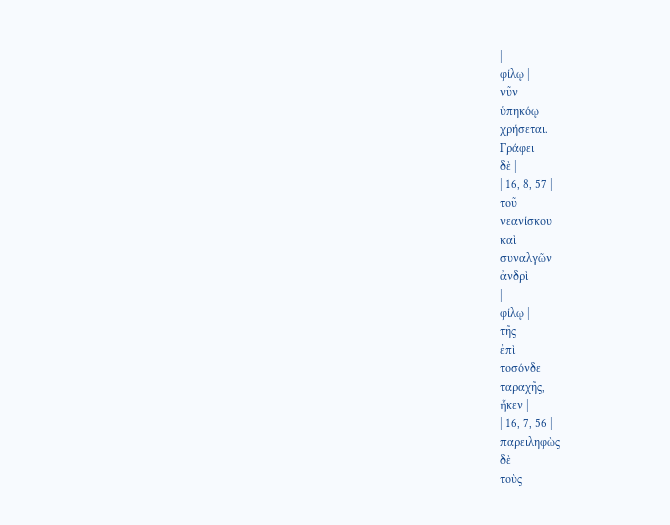|
φίλῳ |
νῦν
ὑπηκόῳ
χρήσεται.
Γράφει
δὲ |
| 16, 8, 57 |
τοῦ
νεανίσκου
καὶ
συναλγῶν
ἀνδρὶ
|
φίλῳ |
τῆς
ἐπὶ
τοσόνδε
ταραχῆς,
ἧκεν |
| 16, 7, 56 |
παρειληφὼς
δὲ
τοὺς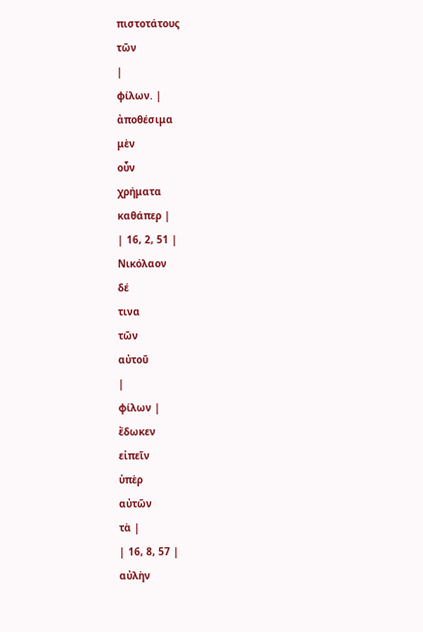πιστοτάτους
τῶν
|
φίλων. |
ἀποθέσιμα
μὲν
οὖν
χρήματα
καθάπερ |
| 16, 2, 51 |
Νικόλαον
δέ
τινα
τῶν
αὐτοῦ
|
φίλων |
ἔδωκεν
εἰπεῖν
ὑπὲρ
αὐτῶν
τὰ |
| 16, 8, 57 |
αὐλὴν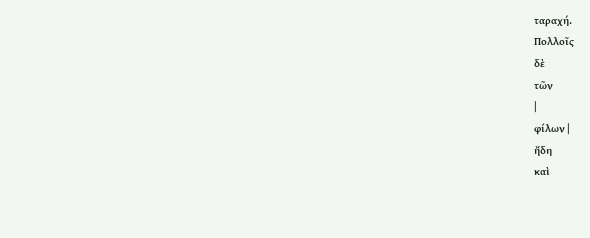ταραχή.
Πολλοῖς
δὲ
τῶν
|
φίλων |
ἤδη
καὶ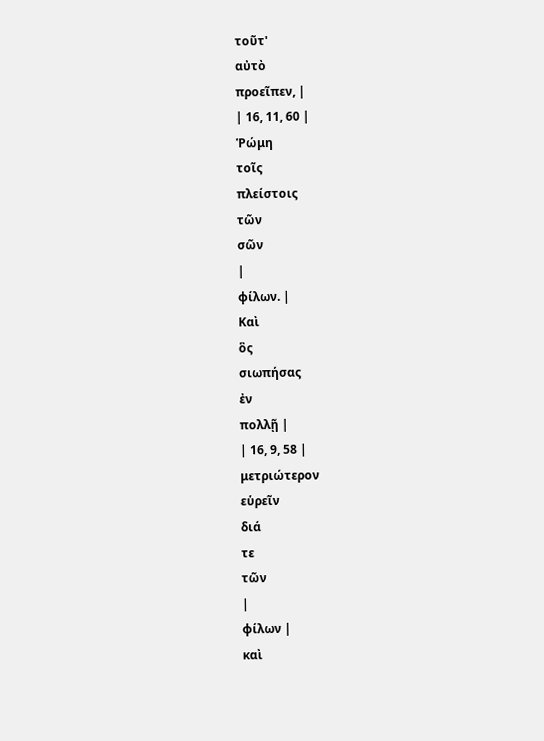τοῦτ'
αὐτὸ
προεῖπεν, |
| 16, 11, 60 |
Ῥώμη
τοῖς
πλείστοις
τῶν
σῶν
|
φίλων. |
Καὶ
ὃς
σιωπήσας
ἐν
πολλῇ |
| 16, 9, 58 |
μετριώτερον
εὑρεῖν
διά
τε
τῶν
|
φίλων |
καὶ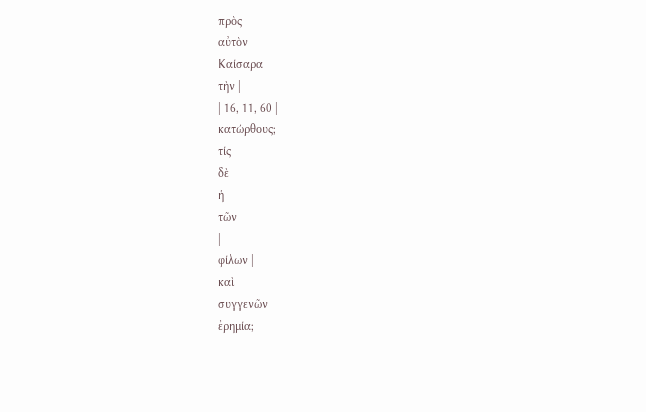πρὸς
αὐτὸν
Καίσαρα
τὴν |
| 16, 11, 60 |
κατώρθους;
τίς
δὲ
ἡ
τῶν
|
φίλων |
καὶ
συγγενῶν
ἐρημία;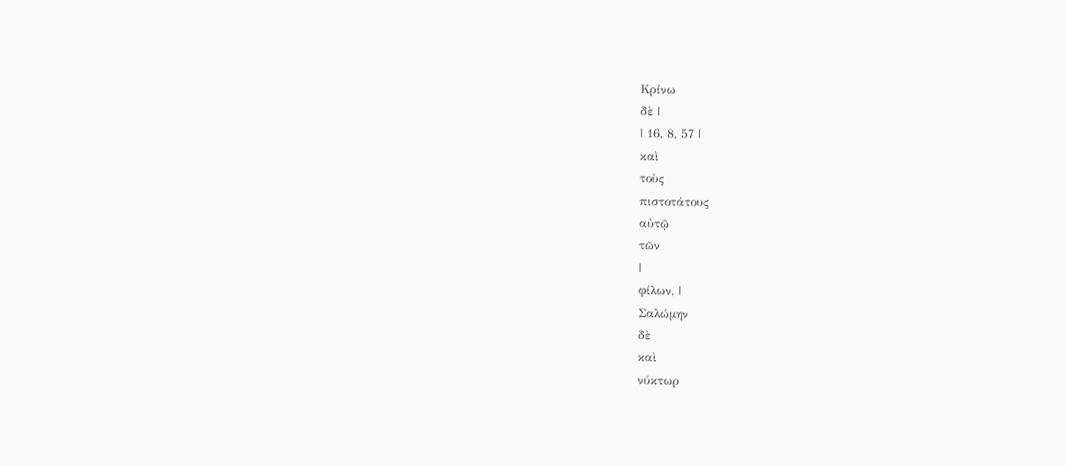Κρίνω
δὲ |
| 16, 8, 57 |
καὶ
τοὺς
πιστοτάτους
αὐτῷ
τῶν
|
φίλων, |
Σαλώμην
δὲ
καὶ
νύκτωρ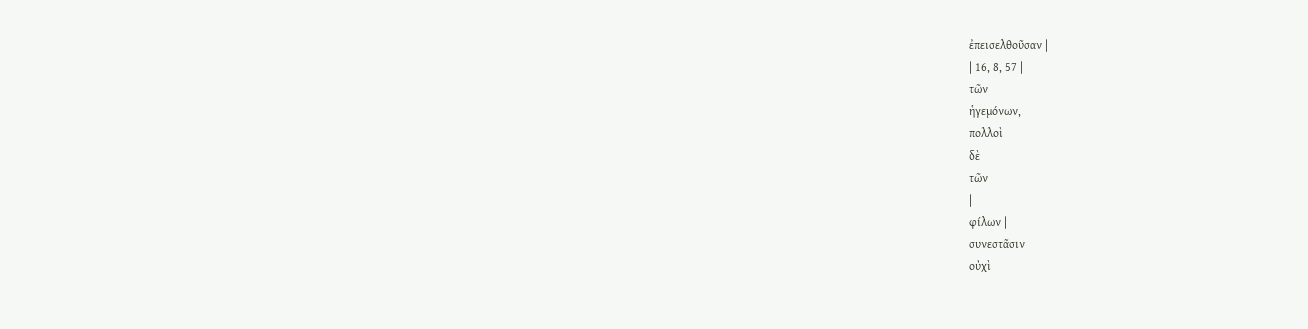ἐπεισελθοῦσαν |
| 16, 8, 57 |
τῶν
ἡγεμόνων,
πολλοὶ
δὲ
τῶν
|
φίλων |
συνεστᾶσιν
οὐχὶ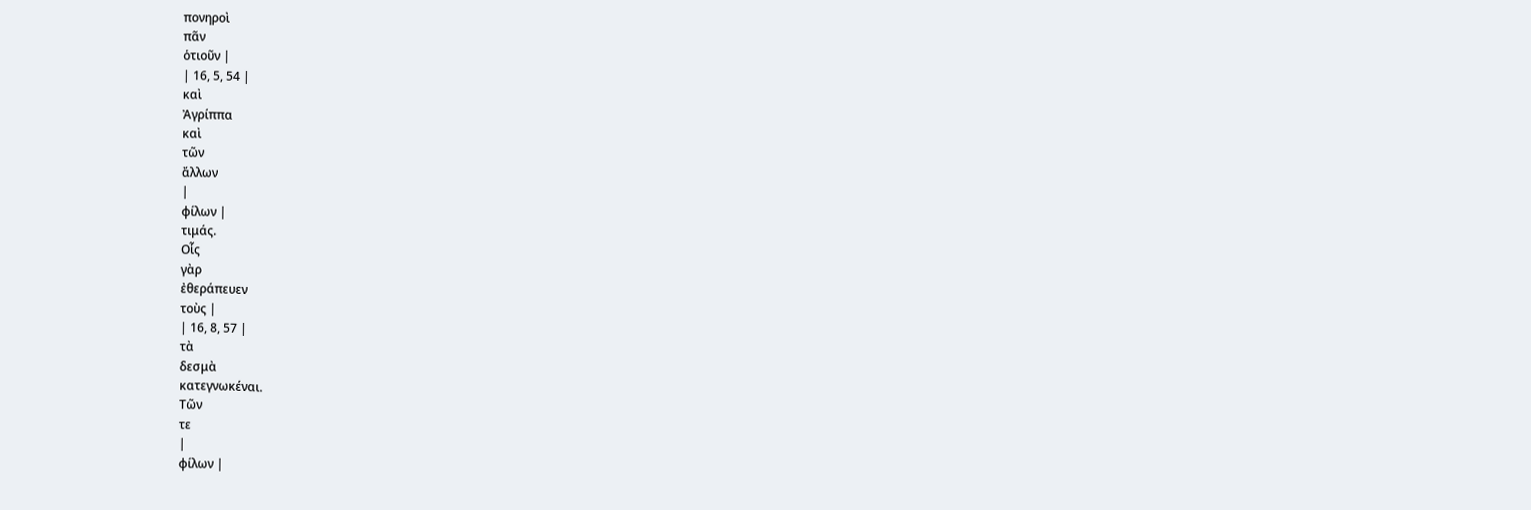πονηροὶ
πᾶν
ὁτιοῦν |
| 16, 5, 54 |
καὶ
Ἀγρίππα
καὶ
τῶν
ἄλλων
|
φίλων |
τιμάς.
Οἷς
γὰρ
ἐθεράπευεν
τοὺς |
| 16, 8, 57 |
τὰ
δεσμὰ
κατεγνωκέναι.
Τῶν
τε
|
φίλων |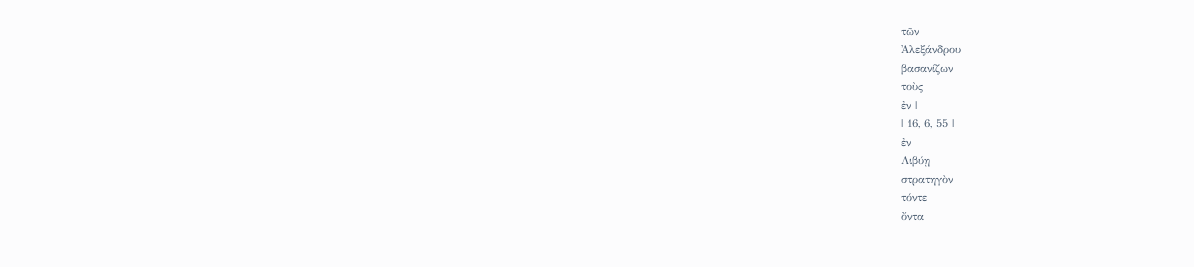τῶν
Ἀλεξάνδρου
βασανίζων
τοὺς
ἐν |
| 16, 6, 55 |
ἐν
Λιβύῃ
στρατηγὸν
τόντε
ὄντα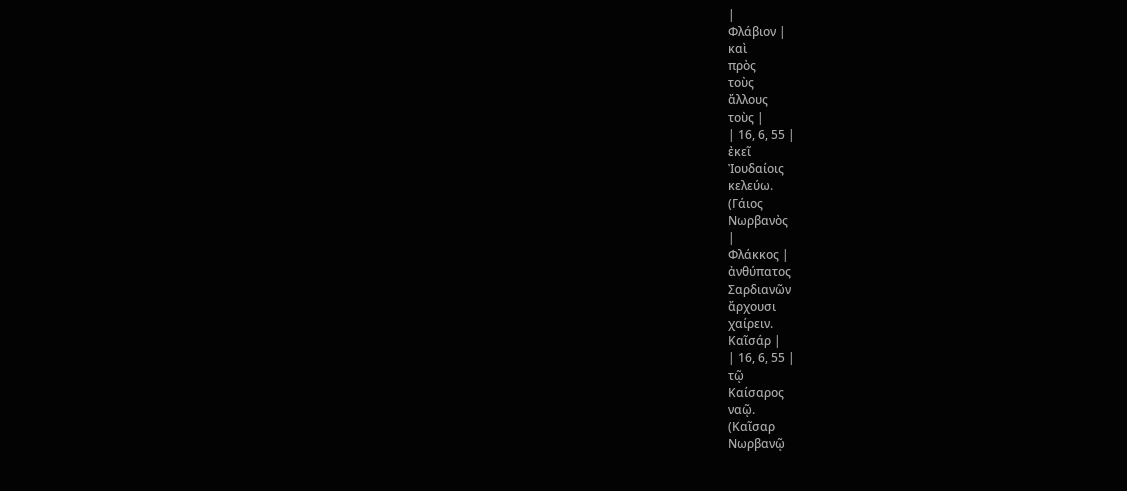|
Φλάβιον |
καὶ
πρὸς
τοὺς
ἄλλους
τοὺς |
| 16, 6, 55 |
ἐκεῖ
Ἰουδαίοις
κελεύω.
(Γάιος
Νωρβανὸς
|
Φλάκκος |
ἀνθύπατος
Σαρδιανῶν
ἄρχουσι
χαίρειν.
Καῖσάρ |
| 16, 6, 55 |
τῷ
Καίσαρος
ναῷ.
(Καῖσαρ
Νωρβανῷ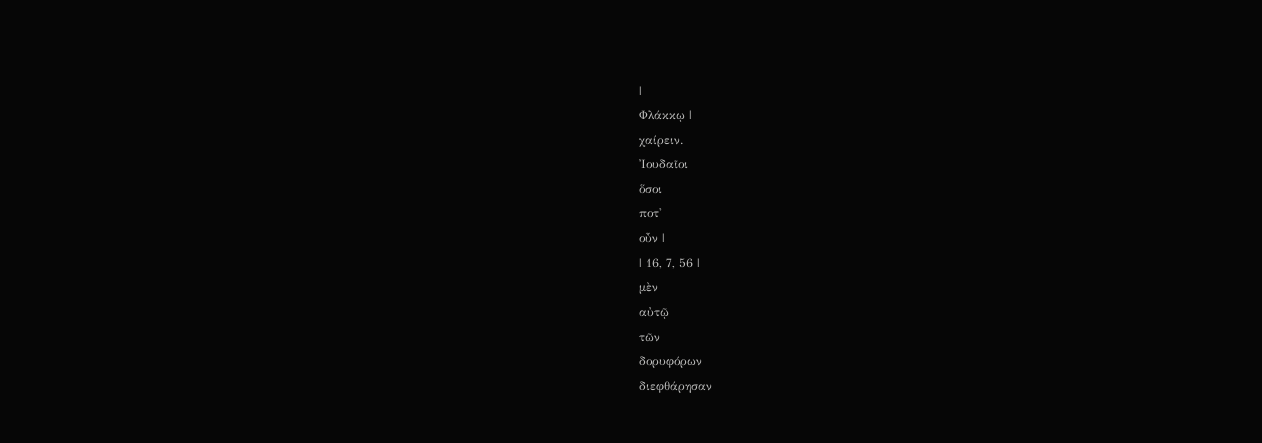|
Φλάκκῳ |
χαίρειν.
Ἰουδαῖοι
ὅσοι
ποτ'
οὖν |
| 16, 7, 56 |
μὲν
αὐτῷ
τῶν
δορυφόρων
διεφθάρησαν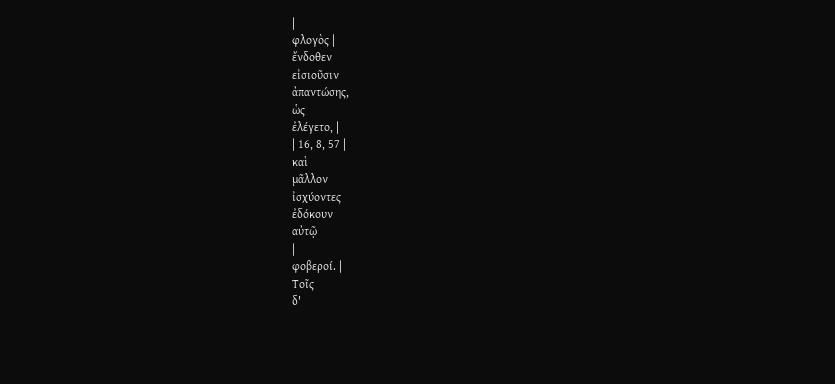|
φλογὸς |
ἔνδοθεν
εἰσιοῦσιν
ἀπαντώσης,
ὡς
ἐλέγετο, |
| 16, 8, 57 |
καὶ
μᾶλλον
ἰσχύοντες
ἐδόκουν
αὐτῷ
|
φοβεροί. |
Τοῖς
δ'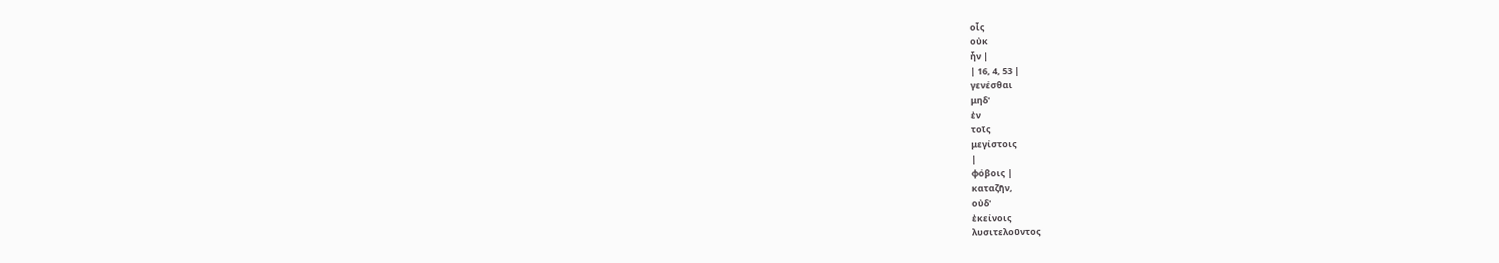οἷς
οὐκ
ἦν |
| 16, 4, 53 |
γενέσθαι
μηδ'
ἐν
τοῖς
μεγίστοις
|
φόβοις |
καταζῆν,
οὐδ'
ἐκείνοις
λυσιτελοῦντος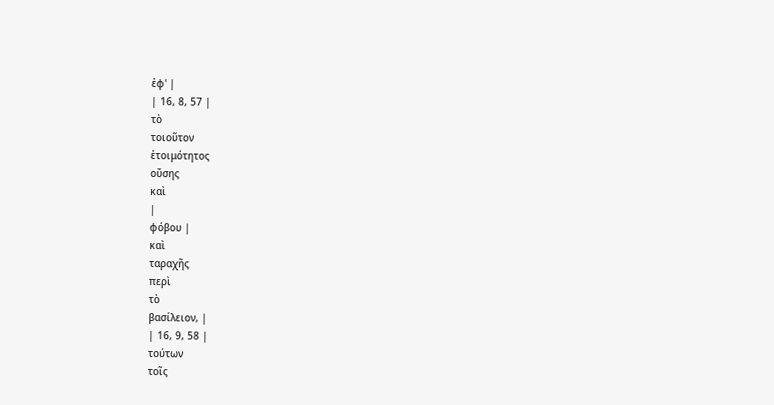ἐφ' |
| 16, 8, 57 |
τὸ
τοιοῦτον
ἑτοιμότητος
οὔσης
καὶ
|
φόβου |
καὶ
ταραχῆς
περὶ
τὸ
βασίλειον, |
| 16, 9, 58 |
τούτων
τοῖς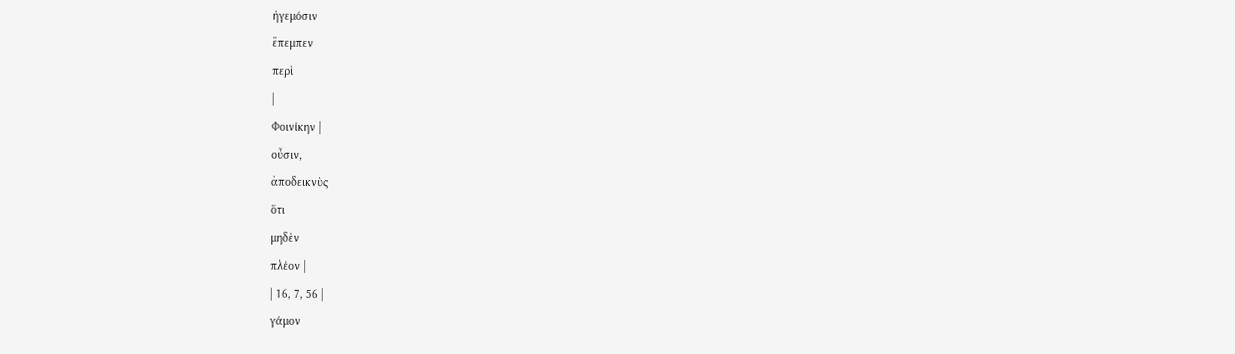ἡγεμόσιν
ἔπεμπεν
περὶ
|
Φοινίκην |
οὖσιν,
ἀποδεικνὺς
ὅτι
μηδὲν
πλέον |
| 16, 7, 56 |
γάμον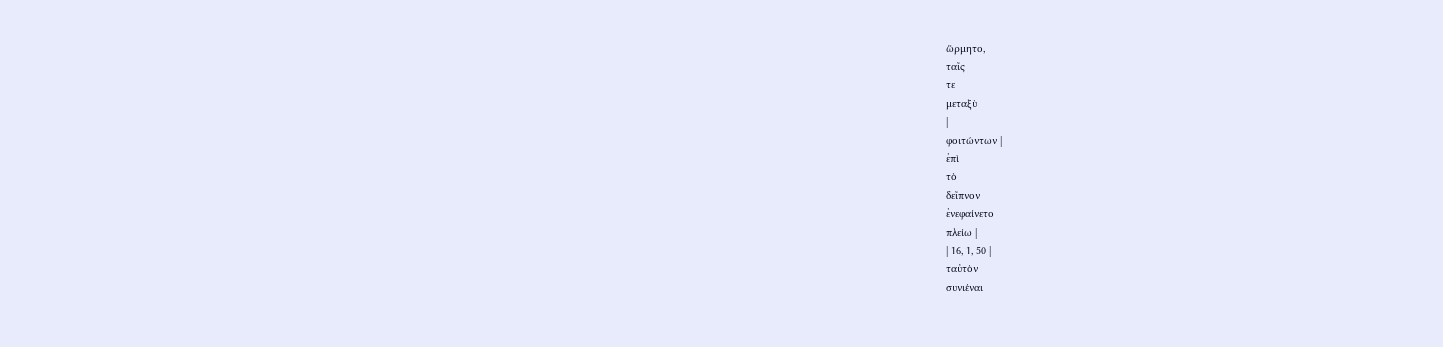ὥρμητο,
ταῖς
τε
μεταξὺ
|
φοιτώντων |
ἐπὶ
τὸ
δεῖπνον
ἐνεφαίνετο
πλείω |
| 16, 1, 50 |
ταὐτὸν
συνιέναι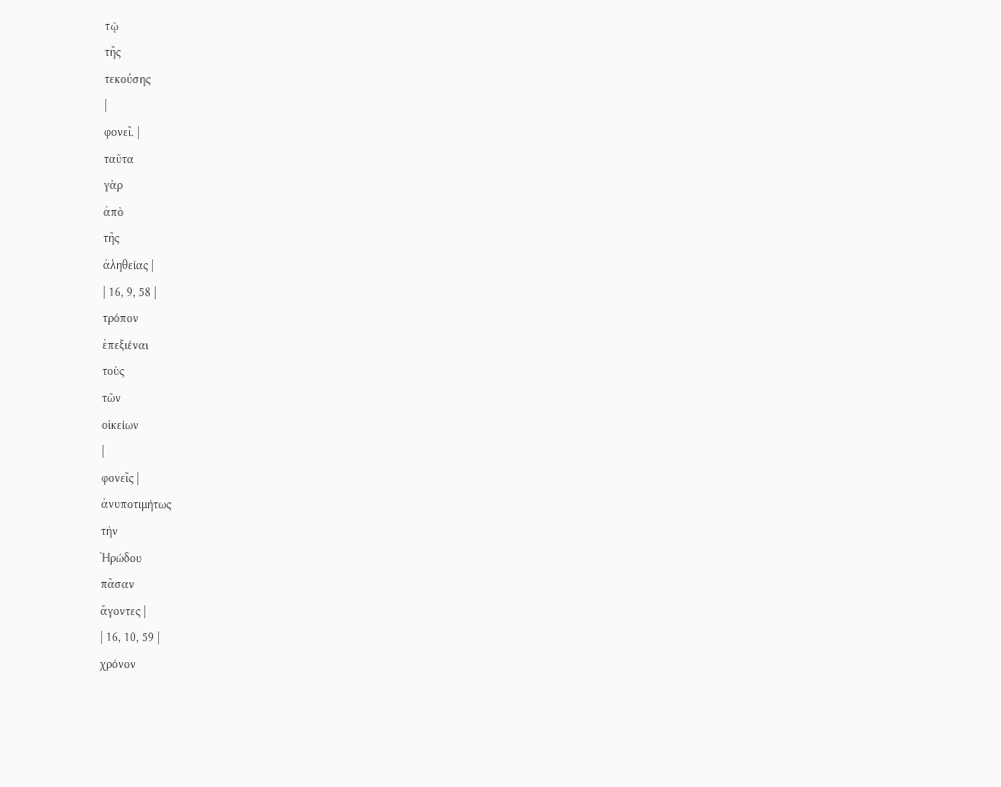τῷ
τῆς
τεκούσης
|
φονεῖ. |
ταῦτα
γὰρ
ἀπὸ
τῆς
ἀληθείας |
| 16, 9, 58 |
τρόπον
ἐπεξιέναι
τοὺς
τῶν
οἰκείων
|
φονεῖς |
ἀνυποτιμήτως
τὴν
Ἡρώδου
πᾶσαν
ἄγοντες |
| 16, 10, 59 |
χρόνον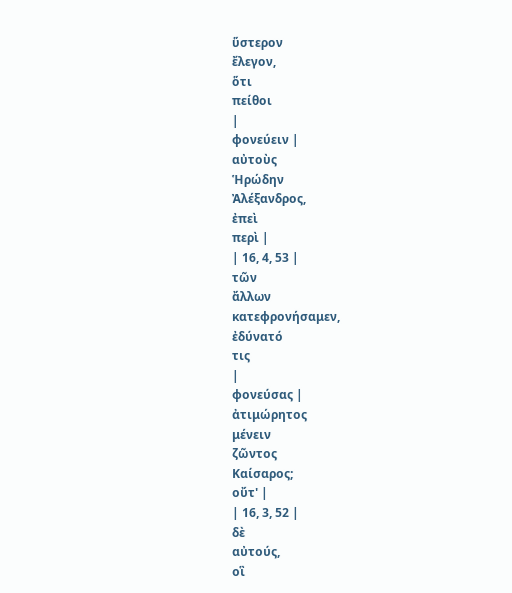ὕστερον
ἔλεγον,
ὅτι
πείθοι
|
φονεύειν |
αὐτοὺς
Ἡρώδην
Ἀλέξανδρος,
ἐπεὶ
περὶ |
| 16, 4, 53 |
τῶν
ἄλλων
κατεφρονήσαμεν,
ἐδύνατό
τις
|
φονεύσας |
ἀτιμώρητος
μένειν
ζῶντος
Καίσαρος;
οὔτ' |
| 16, 3, 52 |
δὲ
αὐτούς,
οἳ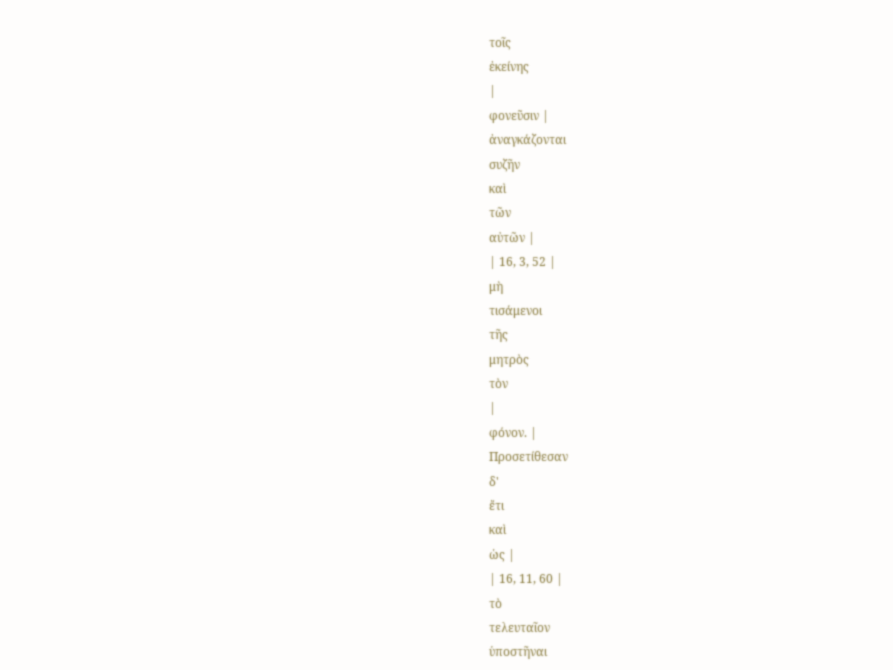τοῖς
ἐκείνης
|
φονεῦσιν |
ἀναγκάζονται
συζῆν
καὶ
τῶν
αὐτῶν |
| 16, 3, 52 |
μὴ
τισάμενοι
τῆς
μητρὸς
τὸν
|
φόνον. |
Προσετίθεσαν
δ'
ἔτι
καὶ
ὡς |
| 16, 11, 60 |
τὸ
τελευταῖον
ὑποστῆναι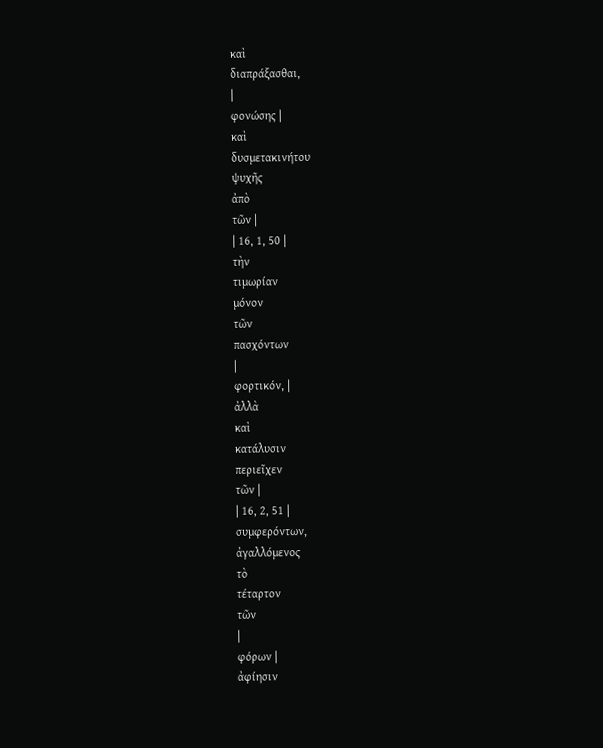καὶ
διαπράξασθαι,
|
φονώσης |
καὶ
δυσμετακινήτου
ψυχῆς
ἀπὸ
τῶν |
| 16, 1, 50 |
τὴν
τιμωρίαν
μόνον
τῶν
πασχόντων
|
φορτικόν, |
ἀλλὰ
καὶ
κατάλυσιν
περιεῖχεν
τῶν |
| 16, 2, 51 |
συμφερόντων,
ἀγαλλόμενος
τὸ
τέταρτον
τῶν
|
φόρων |
ἀφίησιν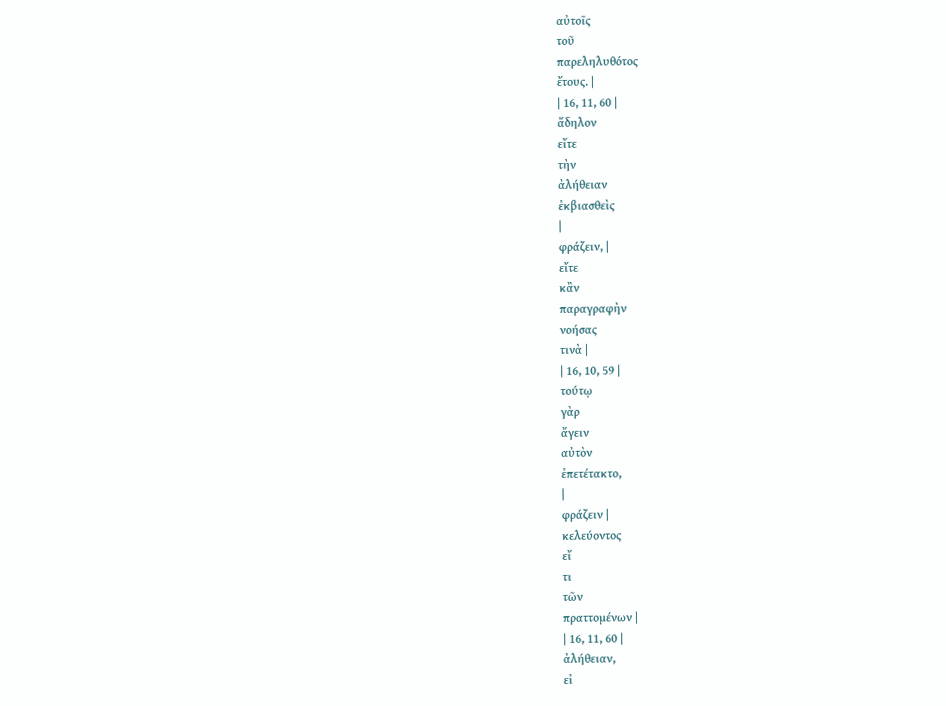αὐτοῖς
τοῦ
παρεληλυθότος
ἔτους. |
| 16, 11, 60 |
ἄδηλον
εἴτε
τὴν
ἀλήθειαν
ἐκβιασθεὶς
|
φράζειν, |
εἴτε
κἂν
παραγραφὴν
νοήσας
τινὰ |
| 16, 10, 59 |
τούτῳ
γὰρ
ἄγειν
αὐτὸν
ἐπετέτακτο,
|
φράζειν |
κελεύοντος
εἴ
τι
τῶν
πραττομένων |
| 16, 11, 60 |
ἀλήθειαν,
εἰ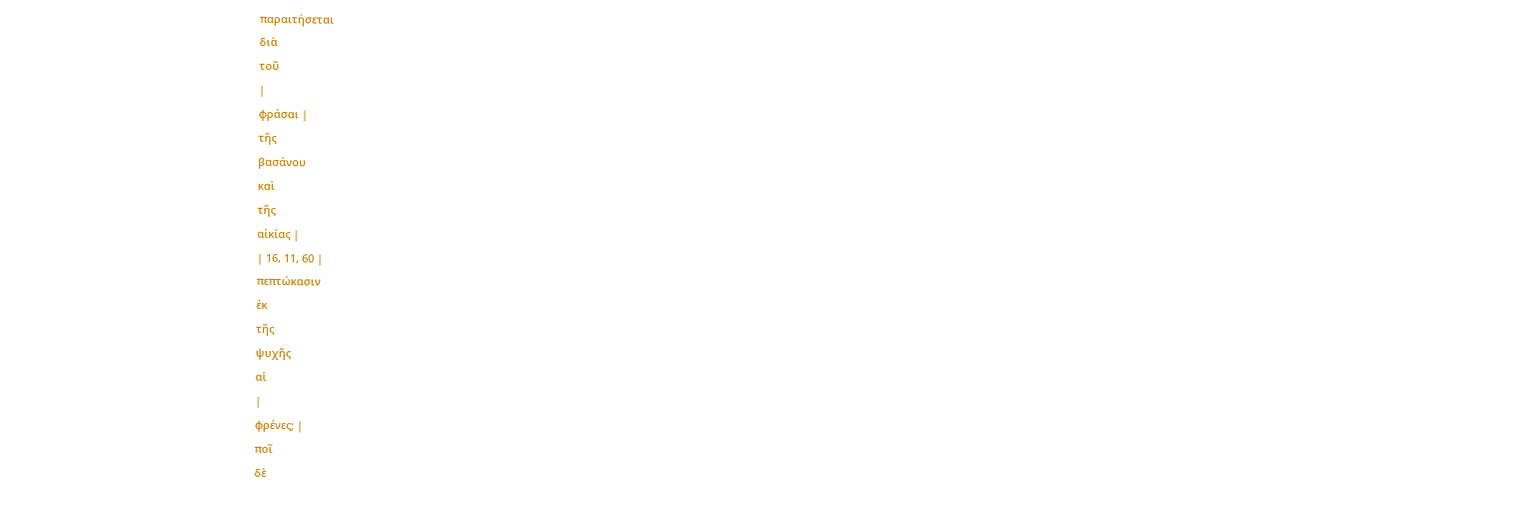παραιτήσεται
διὰ
τοῦ
|
φράσαι |
τῆς
βασάνου
καὶ
τῆς
αἰκίας |
| 16, 11, 60 |
πεπτώκασιν
ἐκ
τῆς
ψυχῆς
αἱ
|
φρένες; |
ποῖ
δὲ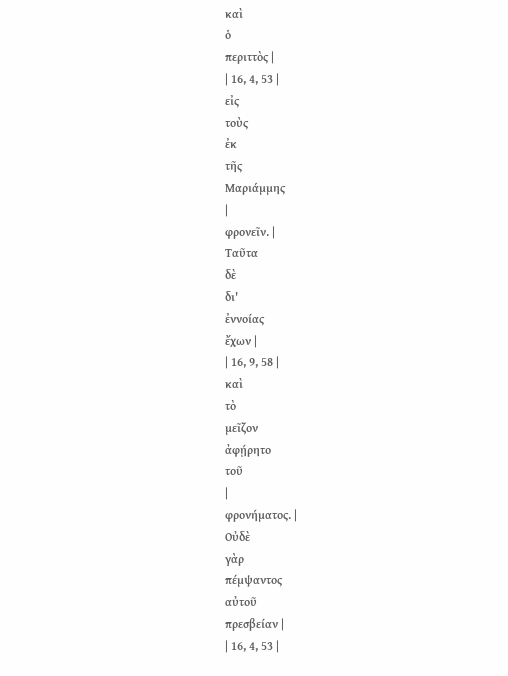καὶ
ὁ
περιττὸς |
| 16, 4, 53 |
εἰς
τοὺς
ἐκ
τῆς
Μαριάμμης
|
φρονεῖν. |
Ταῦτα
δὲ
δι'
ἐννοίας
ἔχων |
| 16, 9, 58 |
καὶ
τὸ
μεῖζον
ἀφῄρητο
τοῦ
|
φρονήματος. |
Οὐδὲ
γὰρ
πέμψαντος
αὐτοῦ
πρεσβείαν |
| 16, 4, 53 |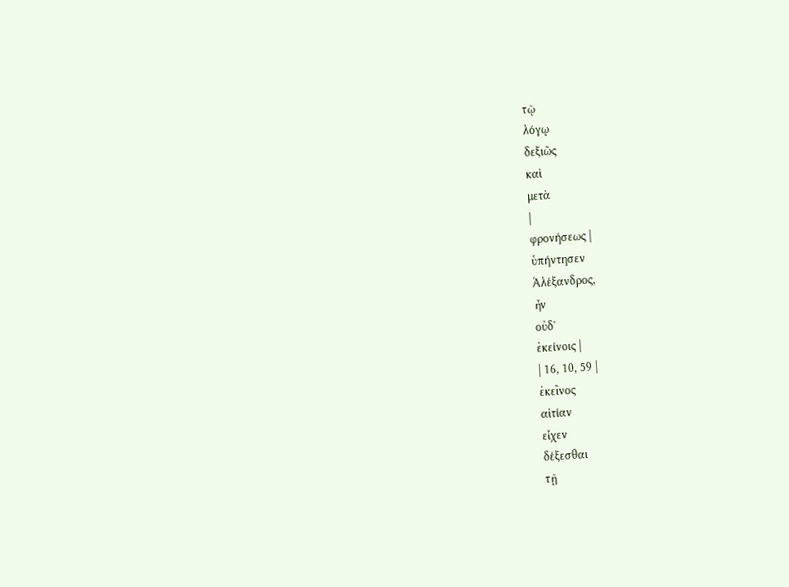τῷ
λόγῳ
δεξιῶς
καὶ
μετὰ
|
φρονήσεως |
ὑπήντησεν
Ἀλέξανδρος,
ἦν
οὐδ'
ἐκείνοις |
| 16, 10, 59 |
ἐκεῖνος
αἰτίαν
εἶχεν
δέξεσθαι
τῇ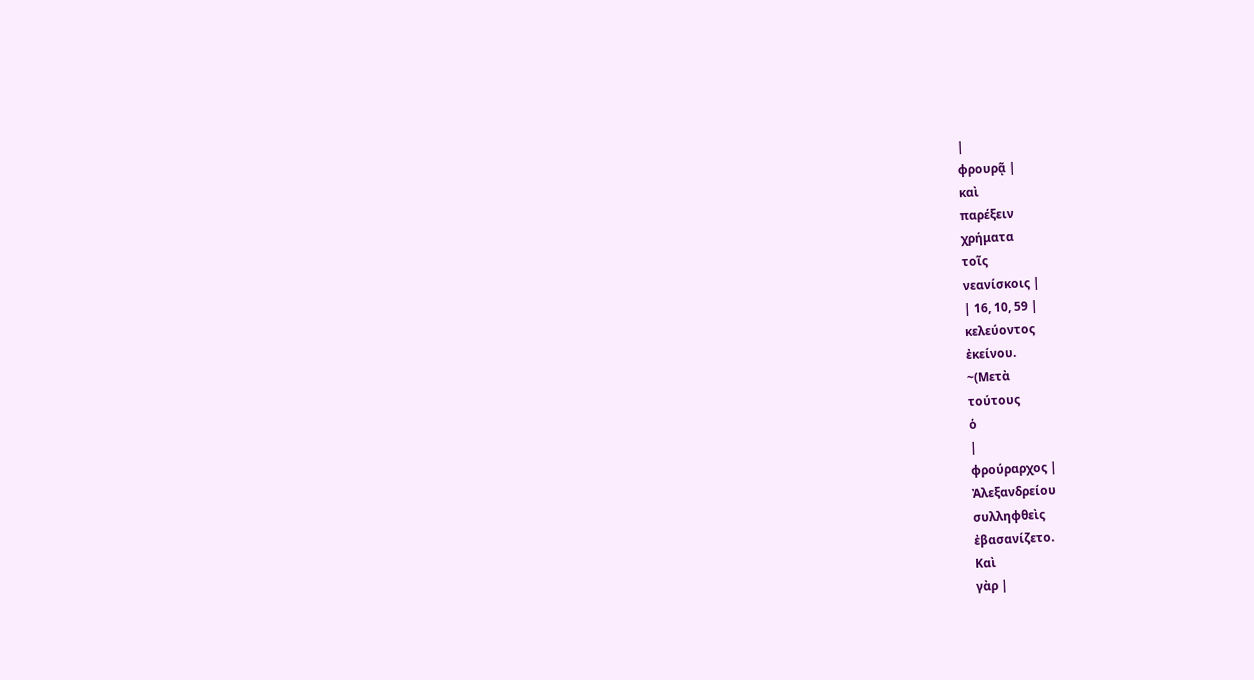|
φρουρᾷ |
καὶ
παρέξειν
χρήματα
τοῖς
νεανίσκοις |
| 16, 10, 59 |
κελεύοντος
ἐκείνου.
~(Μετὰ
τούτους
ὁ
|
φρούραρχος |
Ἀλεξανδρείου
συλληφθεὶς
ἐβασανίζετο.
Καὶ
γὰρ |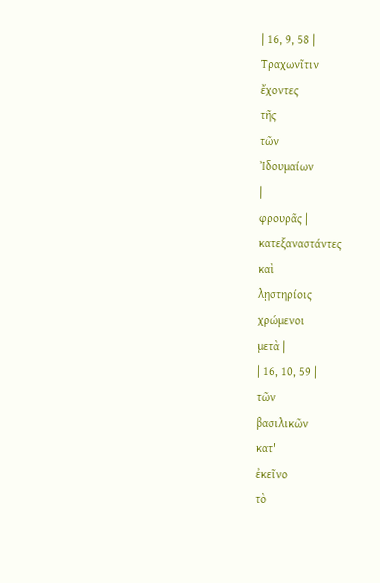| 16, 9, 58 |
Τραχωνῖτιν
ἔχοντες
τῆς
τῶν
Ἰδουμαίων
|
φρουρᾶς |
κατεξαναστάντες
καὶ
λῃστηρίοις
χρώμενοι
μετὰ |
| 16, 10, 59 |
τῶν
βασιλικῶν
κατ'
ἐκεῖνο
τὸ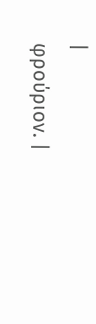|
φρούριον. |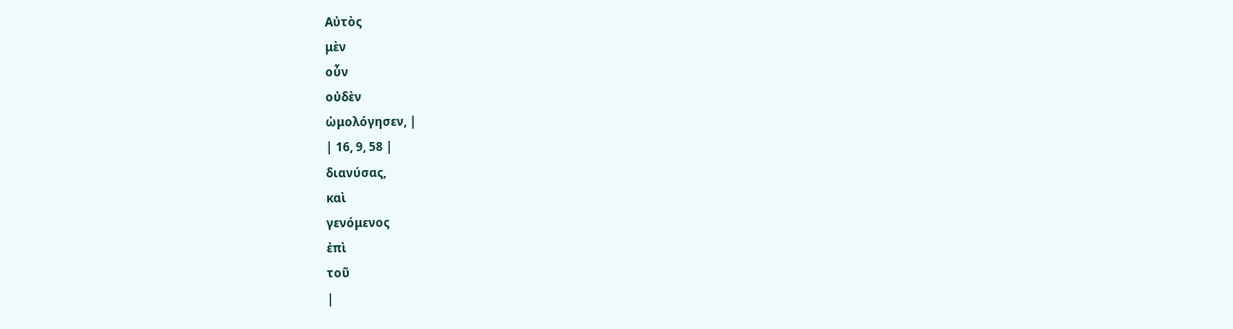Αὐτὸς
μὲν
οὖν
οὐδὲν
ὡμολόγησεν, |
| 16, 9, 58 |
διανύσας,
καὶ
γενόμενος
ἐπὶ
τοῦ
|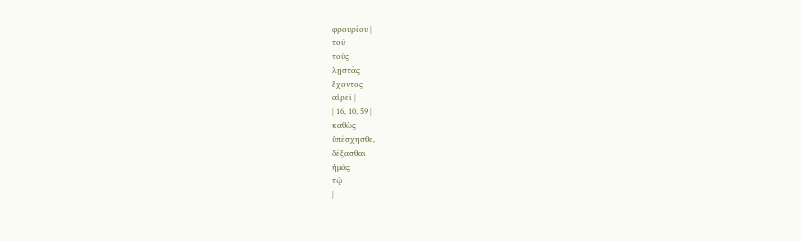φρουρίου |
τοῦ
τοὺς
λῃστὰς
ἔχοντος
αἱρεῖ |
| 16, 10, 59 |
καθὼς
ὑπέσχησθε,
δέξασθαι
ἡμᾶς
τῷ
|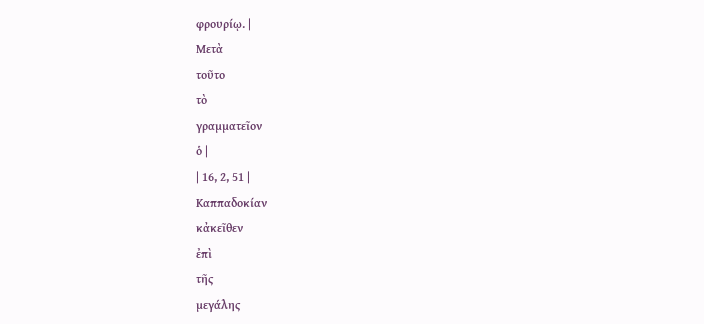φρουρίῳ. |
Μετὰ
τοῦτο
τὸ
γραμματεῖον
ὁ |
| 16, 2, 51 |
Καππαδοκίαν
κἀκεῖθεν
ἐπὶ
τῆς
μεγάλης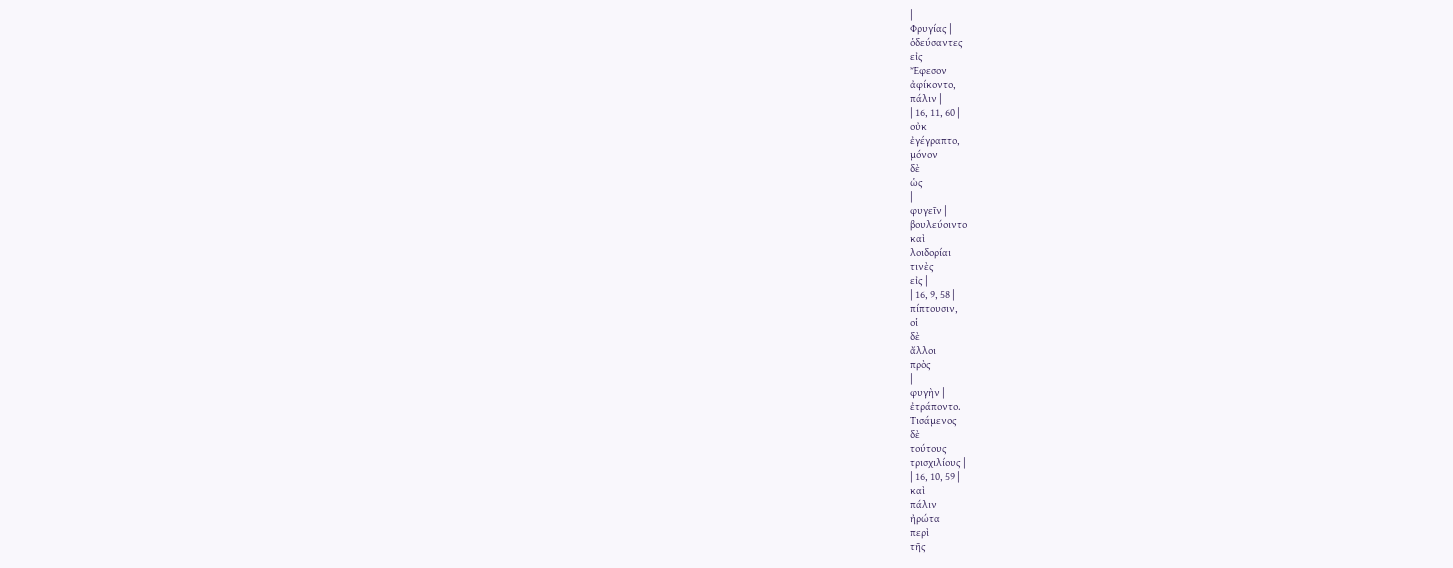|
Φρυγίας |
ὁδεύσαντες
εἰς
Ἔφεσον
ἀφίκοντο,
πάλιν |
| 16, 11, 60 |
οὐκ
ἐγέγραπτο,
μόνον
δὲ
ὡς
|
φυγεῖν |
βουλεύοιντο
καὶ
λοιδορίαι
τινὲς
εἰς |
| 16, 9, 58 |
πίπτουσιν,
οἱ
δὲ
ἄλλοι
πρὸς
|
φυγὴν |
ἐτράποντο.
Τισάμενος
δὲ
τούτους
τρισχιλίους |
| 16, 10, 59 |
καὶ
πάλιν
ἠρώτα
περὶ
τῆς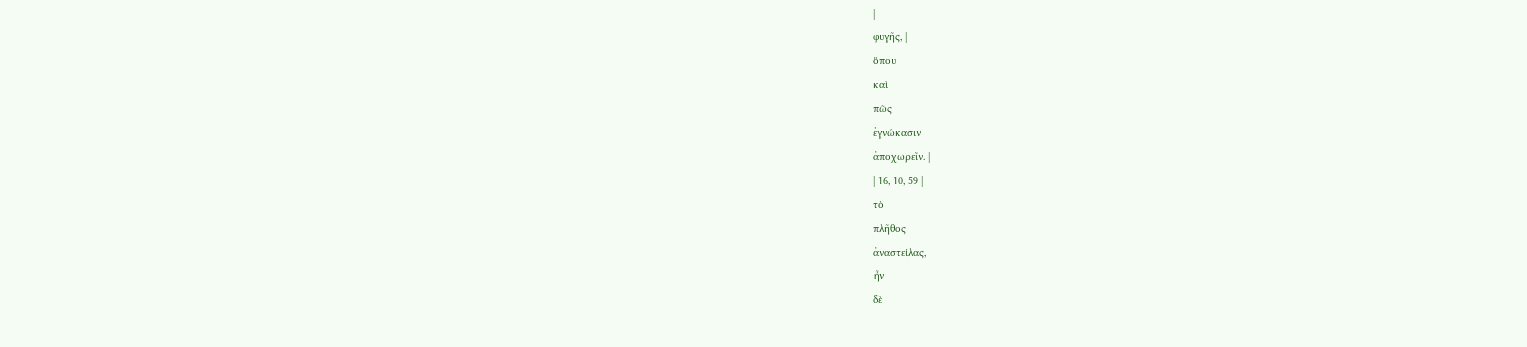|
φυγῆς, |
ὅπου
καὶ
πῶς
ἐγνώκασιν
ἀποχωρεῖν. |
| 16, 10, 59 |
τὸ
πλῆθος
ἀναστείλας,
ἦν
δὲ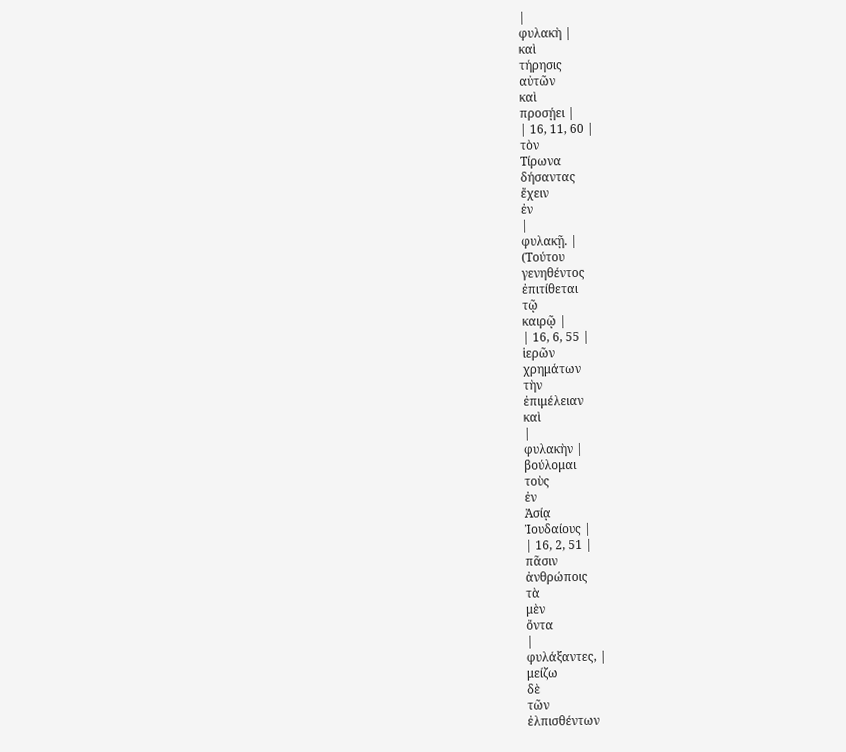|
φυλακὴ |
καὶ
τήρησις
αὐτῶν
καὶ
προσῄει |
| 16, 11, 60 |
τὸν
Τίρωνα
δήσαντας
ἔχειν
ἐν
|
φυλακῇ. |
(Τούτου
γενηθέντος
ἐπιτίθεται
τῷ
καιρῷ |
| 16, 6, 55 |
ἱερῶν
χρημάτων
τὴν
ἐπιμέλειαν
καὶ
|
φυλακὴν |
βούλομαι
τοὺς
ἐν
Ἀσίᾳ
Ἰουδαίους |
| 16, 2, 51 |
πᾶσιν
ἀνθρώποις
τὰ
μὲν
ὄντα
|
φυλάξαντες, |
μείζω
δὲ
τῶν
ἐλπισθέντων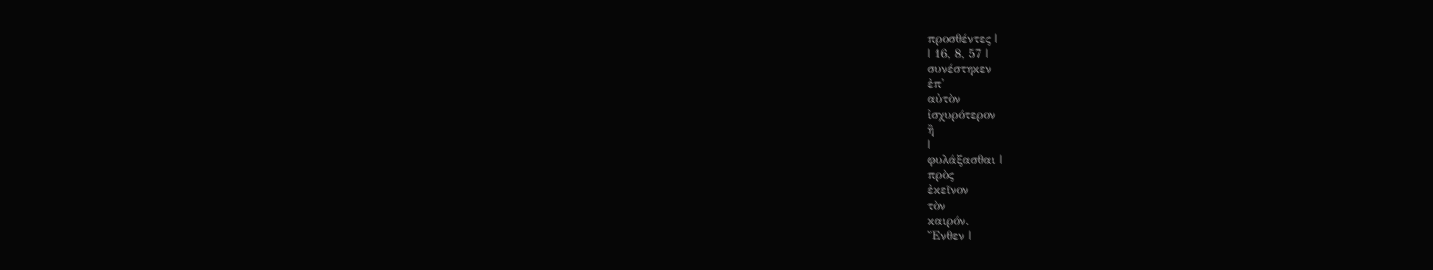προσθέντες |
| 16, 8, 57 |
συνέστηκεν
ἐπ'
αὐτὸν
ἰσχυρότερον
ἢ
|
φυλάξασθαι |
πρὸς
ἐκεῖνον
τὸν
καιρόν.
Ἔνθεν |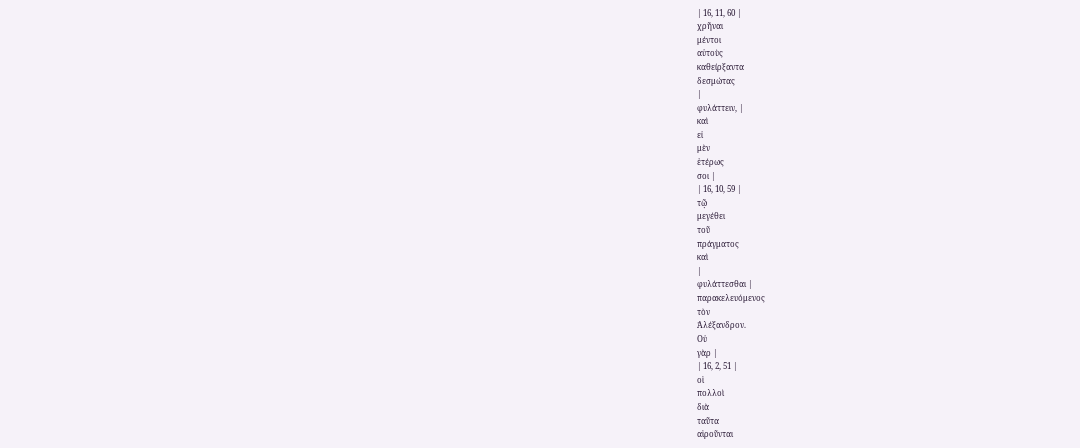| 16, 11, 60 |
χρῆναι
μέντοι
αὐτοὺς
καθείρξαντα
δεσμώτας
|
φυλάττειν, |
καὶ
εἰ
μὲν
ἑτέρως
σοι |
| 16, 10, 59 |
τῷ
μεγέθει
τοῦ
πράγματος
καὶ
|
φυλάττεσθαι |
παρακελευόμενος
τὸν
Ἀλέξανδρον.
Οὐ
γὰρ |
| 16, 2, 51 |
οἱ
πολλοὶ
διὰ
ταῦτα
αἱροῦνται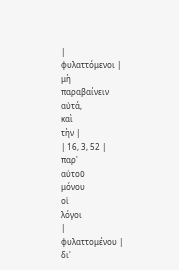|
φυλαττόμενοι |
μὴ
παραβαίνειν
αὐτά,
καὶ
τὴν |
| 16, 3, 52 |
παρ'
αὐτοῦ
μόνου
οἱ
λόγοι
|
φυλαττομένου |
δι'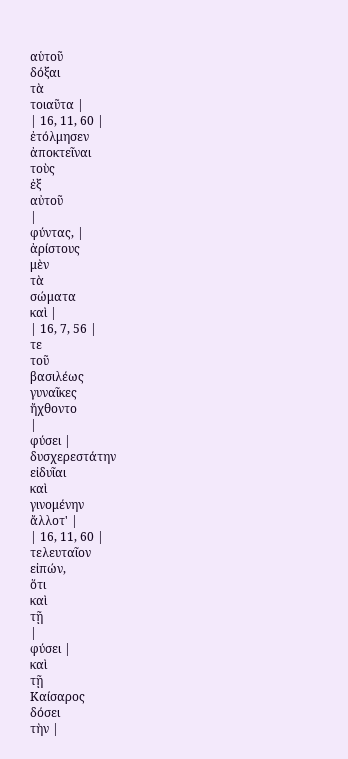αὑτοῦ
δόξαι
τὰ
τοιαῦτα |
| 16, 11, 60 |
ἐτόλμησεν
ἀποκτεῖναι
τοὺς
ἐξ
αὐτοῦ
|
φύντας, |
ἀρίστους
μὲν
τὰ
σώματα
καὶ |
| 16, 7, 56 |
τε
τοῦ
βασιλέως
γυναῖκες
ἤχθοντο
|
φύσει |
δυσχερεστάτην
εἰδυῖαι
καὶ
γινομένην
ἄλλοτ' |
| 16, 11, 60 |
τελευταῖον
εἰπών,
ὅτι
καὶ
τῇ
|
φύσει |
καὶ
τῇ
Καίσαρος
δόσει
τὴν |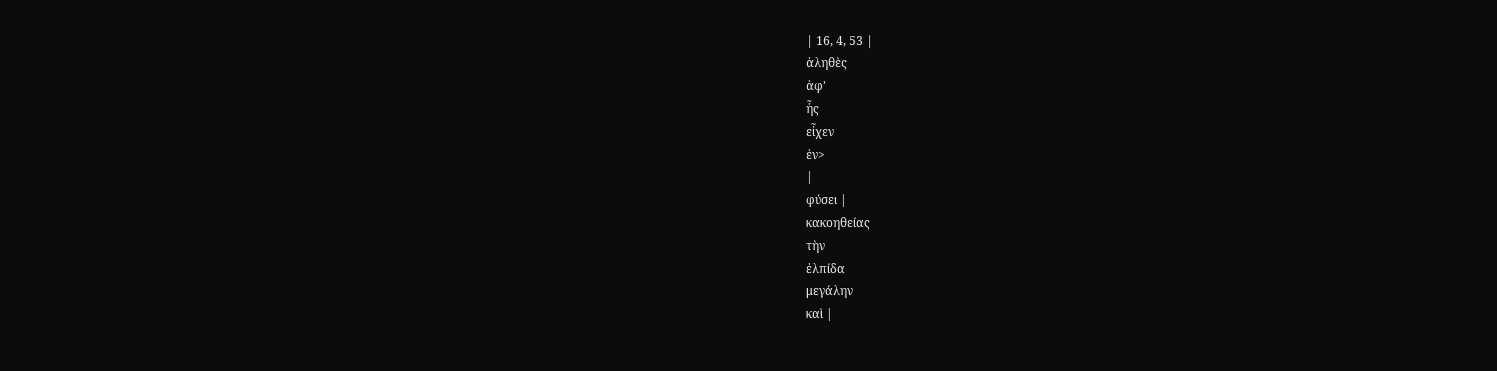| 16, 4, 53 |
ἀληθὲς
ἀφ'
ἧς
εἶχεν
ἐν>
|
φύσει |
κακοηθείας
τὴν
ἐλπίδα
μεγάλην
καὶ |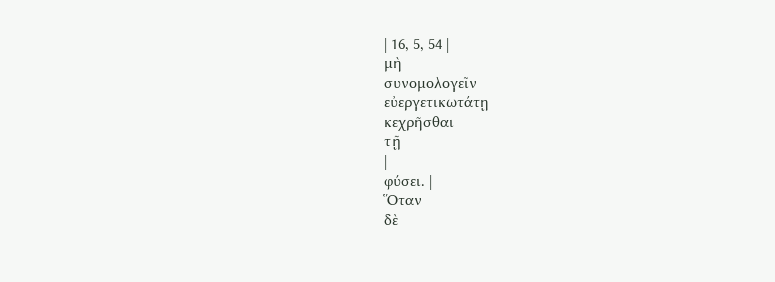| 16, 5, 54 |
μὴ
συνομολογεῖν
εὐεργετικωτάτῃ
κεχρῆσθαι
τῇ
|
φύσει. |
Ὅταν
δὲ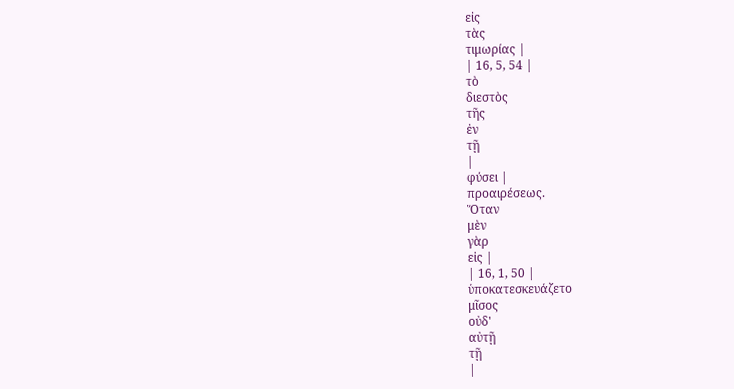εἰς
τὰς
τιμωρίας |
| 16, 5, 54 |
τὸ
διεστὸς
τῆς
ἐν
τῇ
|
φύσει |
προαιρέσεως.
Ὅταν
μὲν
γὰρ
εἰς |
| 16, 1, 50 |
ὑποκατεσκευάζετο
μῖσος
οὐδ'
αὐτῇ
τῇ
|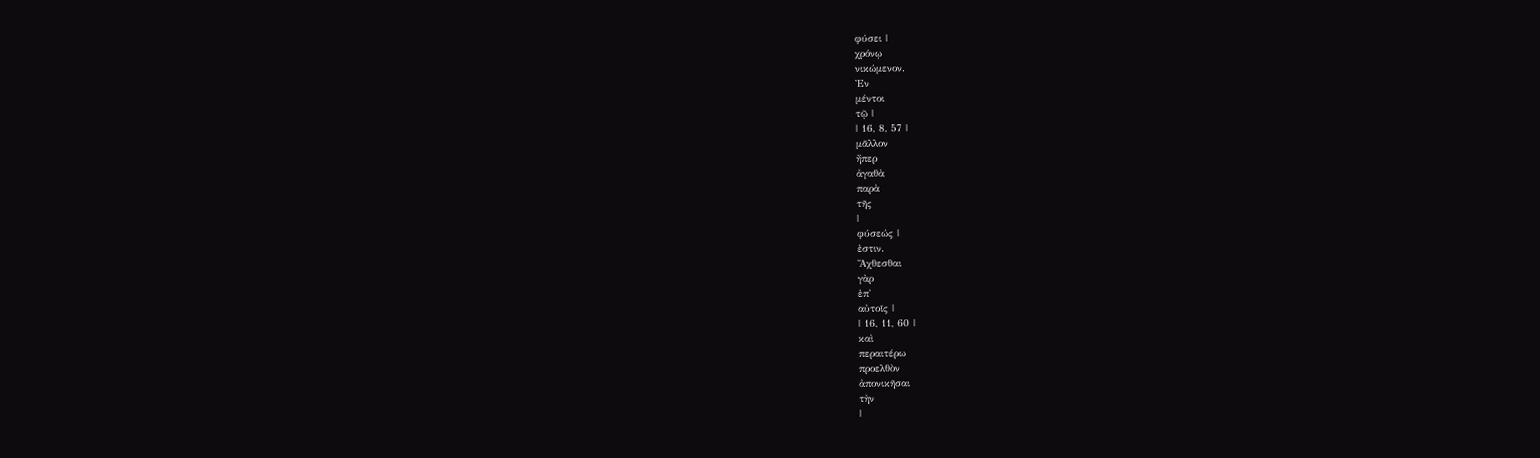φύσει |
χρόνῳ
νικώμενον.
Ἐν
μέντοι
τῷ |
| 16, 8, 57 |
μᾶλλον
ἤπερ
ἀγαθὰ
παρὰ
τῆς
|
φύσεώς |
ἐστιν.
Ἄχθεσθαι
γὰρ
ἐπ'
αὐτοῖς |
| 16, 11, 60 |
καὶ
περαιτέρω
προελθὸν
ἀπονικῆσαι
τὴν
|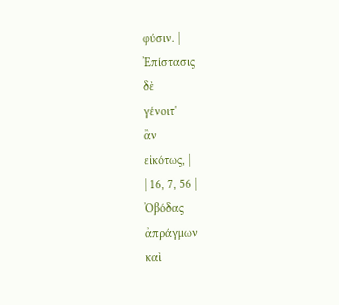φύσιν. |
Ἐπίστασις
δὲ
γένοιτ'
ἂν
εἰκότως, |
| 16, 7, 56 |
Ὀβόδας
ἀπράγμων
καὶ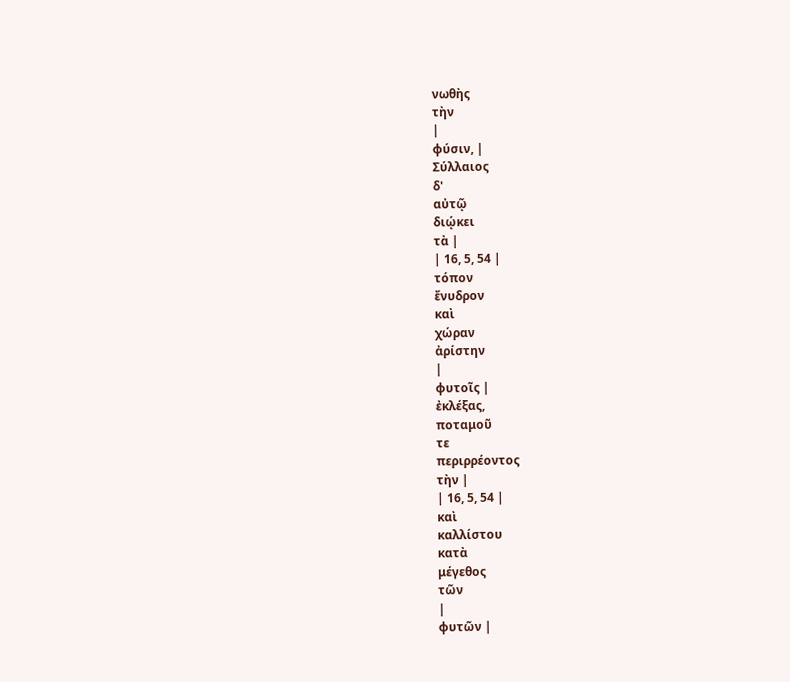νωθὴς
τὴν
|
φύσιν, |
Σύλλαιος
δ'
αὐτῷ
διῴκει
τὰ |
| 16, 5, 54 |
τόπον
ἔνυδρον
καὶ
χώραν
ἀρίστην
|
φυτοῖς |
ἐκλέξας,
ποταμοῦ
τε
περιρρέοντος
τὴν |
| 16, 5, 54 |
καὶ
καλλίστου
κατὰ
μέγεθος
τῶν
|
φυτῶν |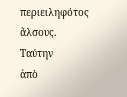περιειληφότος
ἄλσους.
Ταύτην
ἀπὸ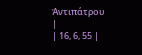Ἀντιπάτρου |
| 16, 6, 55 |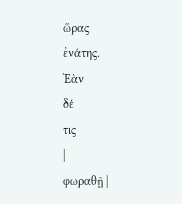ὥρας
ἐνάτης.
Ἐὰν
δέ
τις
|
φωραθῇ |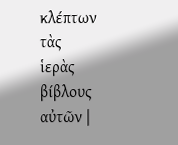κλέπτων
τὰς
ἱερὰς
βίβλους
αὐτῶν |